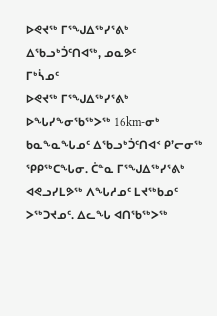ᐅᕙᔪᖅ ᒥᕐᖑᐃᖅᓯᕐᕕᒃ
ᐃᖃᓗᒃᑑᑦᑎᐊᖅ, ᓄᓇᕗᑦ
ᒥᒃᓵᓄᑦ
ᐅᕙᔪᖅ ᒥᕐᖑᐃᖅᓯᕐᕕᒃ ᐅᖓᓯᖕᓂᖃᖅᐳᖅ 16km-ᓂᒃ ᑲᓇᖕᓇᖓᓄᑦ ᐃᖃᓗᒃᑑᑦᑎᐊᑉ ᑭ’ᓕᓂᖅ ᕿᑭᖅᑕᖓᓂ. ᑖᓐᓇ ᒥᕐᖑᐃᖅᓯᕐᕕᒃ ᐊᕙᓗᓯᒪᕗᖅ ᐱᖓᓱᓄᑦ ᒪᔪᖅᑲᓄᑦ ᐳᖅᑐᔪᓄᑦ. ᐃᓚᖓ ᐊᑎᖃᖅᐳᖅ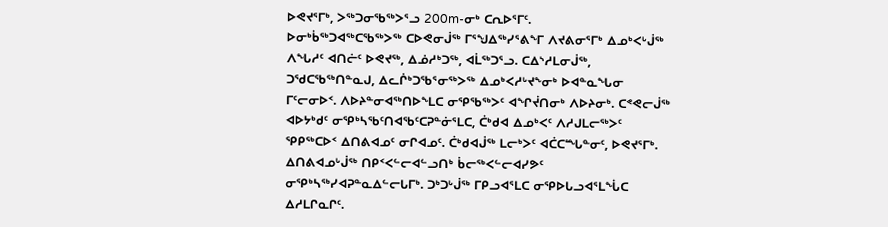ᐅᕙᔪᕐᒥᒃ, ᐳᖅᑐᓂᖃᖅᐳᕐᓗ 200m-ᓂᒃ ᑕᕆᐅᕐᒥᑦ.
ᐅᓂᒃᑳᖅᑐᐊᖅᑕᖃᖅᐳᖅ ᑕᐅᕙᓂᒎᖅ ᒥᕐᖑᐃᖅᓯᕐᕕᖕᒥ ᐱᔪᕕᓂᕐᒥᒃ ᐃᓄᒃᐸᒡᒎᖅ ᐱᖓᓱᑦ ᐊᑎᓖᑦ ᐅᕙᔪᖅ, ᐃᓅᓱᒃᑐᖅ, ᐊᒫᖅᑐᕐᓗ. ᑕᐃᔅᓱᒪᓂᒎᖅ, ᑐᖁᑕᖃᖅᑎᓐᓇᒍ, ᐃᓚᒌᒃᑐᖃᕐᓂᖅᐳᖅ ᐃᓄᒃᐸᓱᒡᔪᖕᓂᒃ ᐅᐊᓐᓇᖓᓂ ᒥᑦᓕᓂᐅᑉ. ᐱᐅᔨᓐᓂᐊᖅᑎᐅᖕᒪᑕ ᓂᕿᖃᖅᐳᑦ ᐊᖏᔫᑎᓂᒃ ᐱᐅᔨᓂᒃ. ᑕᕝᕙᓕᒎᖅ ᐊᐅᔭᒃᑯᑦ ᓂᕿᒃᓴᖃᑦᑎᐊᖃᑦᑕᕈᓐᓃᕐᒪᑕ, ᑖᒃᑯᐊ ᐃᓄᒃᐸᑦ ᐱᓱᒍᒪᓕᖅᐳᑦ ᕿᑭᖅᑕᐅᑉ ᐃᑎᕕᐊᓄᑦ ᓂᒋᐊᓄᑦ. ᑖᒃᑯᐊᒎᖅ ᒪᓕᒃᐳᑦ ᐊᑖᑕᙵᓐᓂᑦ, ᐅᕙᔪᕐᒥᒃ. ᐃᑎᕕᐊᓄᒡᒎᖅ ᑎᑭᑉᐸᓪᓕᐊᓪᓗᑎᒃ ᑳᓕᖅᐸᓪᓕᐊᓯᕗᑦ ᓂᕿᒃᓴᖅᓯᐊᕈᓐᓇᐃᓪᓕᒐᒥᒃ. ᑐᒃᑐᒡᒎᖅ ᒥᑭᓗᐊᕐᒪᑕ ᓂᕿᐅᒐᓗᐊᕐᒪᖔᑕ ᐃᓱᒪᒋᓇᒋᑦ.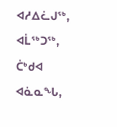ᐊᓱᐃᓛᒍᖅ, ᐊᒫᖅᑐᖅ, ᑖᒃᑯᐊ ᐊᓈᓇᖓ,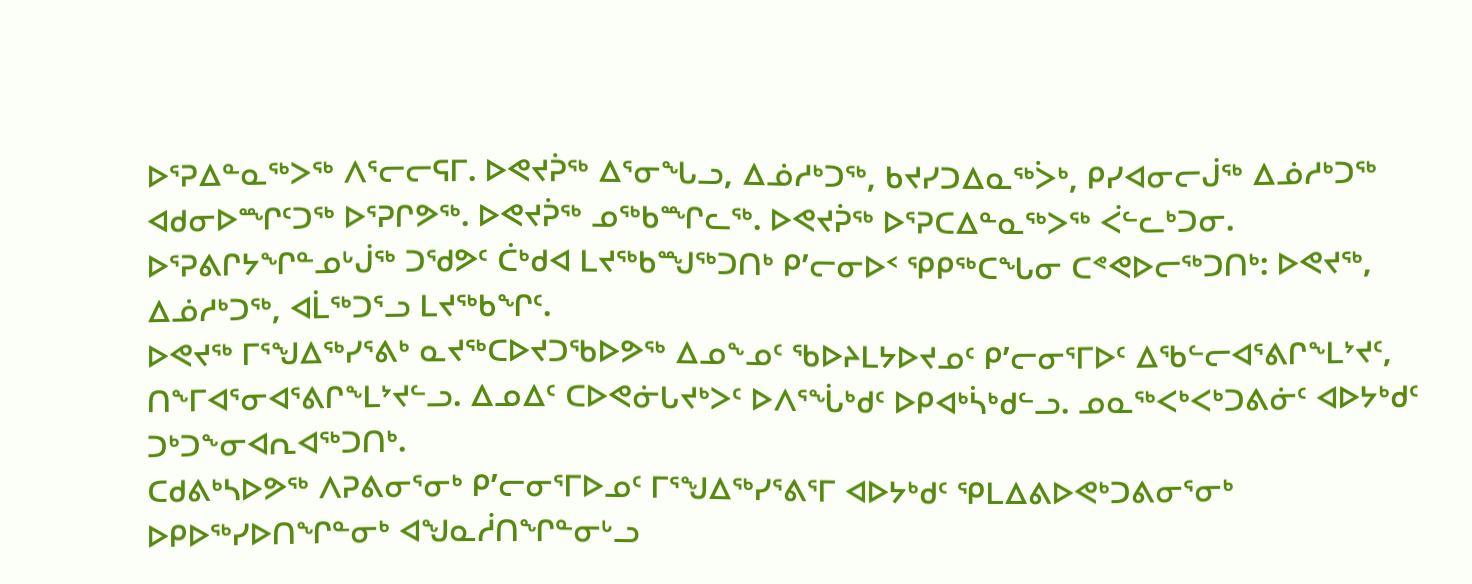ᐅᕐᕈᐃᓐᓇᖅᐳᖅ ᐱᕐᓕᓕᕋᒥ. ᐅᕙᔪᕉᖅ ᐃᕐᓂᖓᓗ, ᐃᓅᓱᒃᑐᖅ, ᑲᔪᓯᑐᐃᓇᖅᐴᒃ, ᑭᓯᐊᓂᓕᒎᖅ ᐃᓅᓱᒃᑐᖅ ᐊᑯᓂᐅᙱᑦᑐᖅ ᐅᕐᕈᒋᕗᖅ. ᐅᕙᔪᕉᖅ ᓄᖅᑲᙱᓚᖅ. ᐅᕙᔪᕉᖅ ᐅᕐᕈᑕᐃᓐᓇᖅᐳᖅ ᐹᓪᓚᒃᑐᓂ. ᐅᕐᕈᕕᒋᔭᖏᓐᓄᒡᒎᖅ ᑐᖁᕗᑦ ᑖᒃᑯᐊ ᒪᔪᖅᑲᙳᖅᑐᑎᒃ ᑭ’ᓕᓂᐅᑉ ᕿᑭᖅᑕᖓᓂ ᑕᕝᕙᐅᓕᖅᑐᑎᒃ: ᐅᕙᔪᖅ, ᐃᓅᓱᒃᑐᖅ, ᐊᒫᖅᑐᕐᓗ ᒪᔪᖅᑲᖏᑦ.
ᐅᕙᔪᖅ ᒥᕐᖑᐃᖅᓯᕐᕕᒃ ᓇᔪᖅᑕᐅᔪᑐᖃᐅᕗᖅ ᐃᓄᖕᓄᑦ ᖃᐅᔨᒪᔭᐅᔪᓄᑦ ᑭ’ᓕᓂᕐᒥᐅᑦ ᐃᖃᓪᓕᐊᕐᕕᒋᖕᒪᔾᔪᑦ, ᑎᖕᒥᐊᕐᓂᐊᕐᕕᒋᖕᒪᔾᔪᓪᓗ. ᐃᓄᐃᑦ ᑕᐅᕙᓃᒐᔪᒃᐳᑦ ᐅᐱᕐᖔᒃᑯᑦ ᐅᑭᐊᒃᓵᒃᑯᓪᓗ. ᓄᓇᖅᐸᒃᐸᒃᑐᕕᓃᑦ ᐊᐅᔭᒃᑯᑦ ᑐᒃᑐᖕᓂᐊᕆᐊᖅᑐᑎᒃ.
ᑕᑯᕕᒃᓴᐅᕗᖅ ᐱᕈᕕᓂᕐᓂᒃ ᑭ’ᓕᓂᕐᒥᐅᓄᑦ ᒥᕐᖑᐃᖅᓯᕐᕕᕐᒥ ᐊᐅᔭᒃᑯᑦ ᕿᒪᐃᕕᐅᕙᒃᑐᕕᓂᕐᓂᒃ ᐅᑭᐅᖅᓯᐅᑎᖏᓐᓂᒃ ᐊᖑᓇᓲᑎᖏᓐᓂᒡᓗ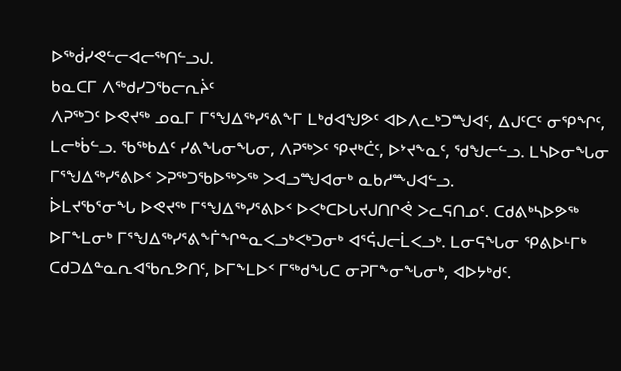ᐅᖅᑰᓯᕙᓪᓕᐊᓕᖅᑎᓪᓗᒍ.
ᑲᓇᑕᒥ ᐱᖅᑯᓯᑐᖃᓕᕆᔩᑦ
ᐱᕈᖅᑐᑦ ᐅᕙᔪᖅ ᓄᓇᒥ ᒥᕐᖑᐃᖅᓯᕐᕕᖕᒥ ᒪᒃᑯᐊᖑᕗᑦ ᐊᐅᐱᓚᒃᑐᙳᐊᑦ, ᐃᒍᑦᑕᑦ ᓂᕿᖏᑦ, ᒪᓕᒃᑳᓪᓗ. ᖃᖅᑲᐃᑦ ᓯᕕᖓᓂᖓᓂ, ᐱᕈᖅᐳᑦ ᕿᔪᒃᑖᑦ, ᐅᔾᔪᖕᓇᑦ, ᖁᖑᓕᓪᓗ. ᒪᓴᐅᓂᖓᓂ ᒥᕐᖑᐃᖅᓯᕐᕕᐅᑉ ᐳᕈᖅᑐᖃᐅᖅᐳᖅ ᐳᐊᓗᙳᐊᓂᒃ ᓇᑲᓱᖖᒍᐊᓪᓗ.
ᐆᒪᔪᖃᕐᓂᖓ ᐅᕙᔪᖅ ᒥᕐᖑᐃᖅᓯᕐᕕᐅᑉ ᐅᐸᒃᑕᐅᒐᔪᒍᑎᒋᕚ ᐳᓚᕋᑎᓄᑦ. ᑕᑯᕕᒃᓴᐅᕗᖅ ᐅᒥᖕᒪᓂᒃ ᒥᕐᖑᐃᖅᓯᕐᕕᖕᒦᖏᓐᓇᐸᓗᒃᐸᒃᑐᓂᒃ ᐊᕐᕌᒍᓕᒫᐸᓗᒃ. ᒪᓂᕋᖓᓂ ᕿᕕᐅᒻᒥᒃ ᑕᑯᑐᐃᓐᓇᕆᐊᖃᕆᕗᑎᑦ, ᐅᒥᖕᒪᐅᑉ ᒥᖅᑯᖓᑕ ᓂᕈᒥᖕᓂᖓᓂᒃ, ᐊᐅᔭᒃᑯᑦ.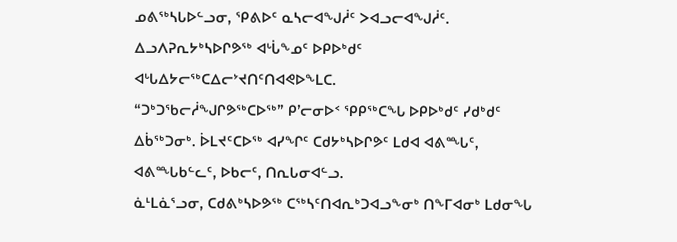ᓄᕕᖅᓴᒐᐅᓪᓗᓂ, ᕿᕕᐅᑦ ᓇᓴᓕᐊᖑᓲᑦ ᐳᐊᓗᓕᐊᖑᓲᑦ. ᐃᓗᐱᕈᕆᔭᒃᓴᐅᒋᕗᖅ ᐊᒡᒑᖕᓄᑦ ᐅᑭᐅᒃᑯᑦ ᐊᒡᒐᐃᔭᓕᖅᑕᐃᓕᔾᔪᑎᑦᑎᐊᕙᐅᖕᒪᑕ.
“ᑐᒃᑐᖃᓕᓲᖑᒋᕗᖅᑕᐅᖅ” ᑭ’ᓕᓂᐅᑉ ᕿᑭᖅᑕᖓ ᐅᑭᐅᒃᑯᑦ ᓯᑯᒃᑯᑦ ᐃᑳᖅᑐᓂᒃ. ᐆᒪᔪᑦᑕᐅᖅ ᐊᓯᖏᑦ ᑕᑯᔭᒃᓴᐅᒋᕗᑦ ᒪᑯᐊ ᐊᕕᙵᑦ, ᐊᕕᙵᑲᓪᓚᑦ, ᐅᑲᓕᑦ, ᑎᕆᒐᓂᐊᓪᓗ.
ᓈᒻᒪᓈᕐᓗᓂ, ᑕᑯᕕᒃᓴᐅᕗᖅ ᑕᖅᓴᑦᑎᐊᕆᒃᑐᐊᓗᖕᓂᒃ ᑎᖕᒥᐊᓂᒃ ᒪᑯᓂᖓ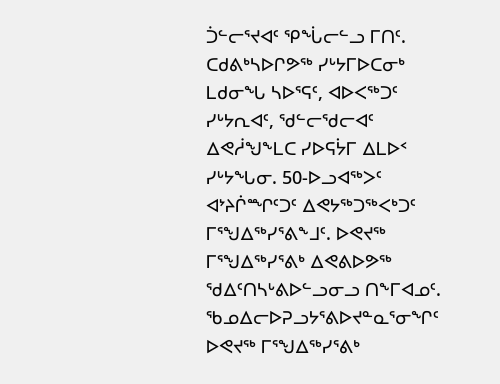ᑑᓪᓕᕐᔪᐊᑦ ᕿᖔᓕᓪᓗ ᒥᑎᑦ. ᑕᑯᕕᒃᓴᐅᒋᕗᖅ ᓯᒡᔭᒥᐅᑕᓂᒃ ᒪᑯᓂᖓ ᓴᐅᕐᕋᑦ, ᐊᐅᐸᖅᑐᑦ ᓯᒡᔭᕆᐊᑦ, ᖁᓪᓕᖁᓕᐊᑦ ᐃᕙᓲᖑᖕᒪᑕ ᓯᐅᕋᔮᒥ ᐃᒪᐅᑉ ᓯᒡᔭᖓᓂ. 50-ᐅᓗᐊᖅᐳᑦ ᐊᔾᔨᒌᙱᑦᑐᑦ ᐃᕙᔭᖅᑐᖅᐸᒃᑐᑦ ᒥᕐᖑᐃᖅᓯᕐᕕᖕᒧᑦ. ᐅᕙᔪᖅ ᒥᕐᖑᐃᖅᓯᕐᕕᒃ ᐃᕙᕕᐅᕗᖅ ᖁᐃᑦᑎᓴᒡᕕᐅᓪᓗᓂᓗ ᑎᖕᒥᐊᓄᑦ.
ᖃᓄᐃᓕᐅᕈᓗᔭᕐᕕᐅᔪᓐᓇᕐᓂᖏᑦ
ᐅᕙᔪᖅ ᒥᕐᖑᐃᖅᓯᕐᕕᒃ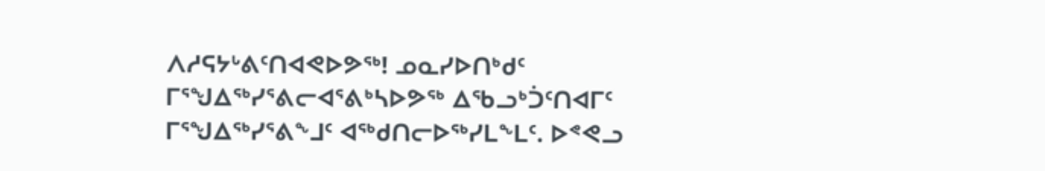ᐱᓱᕋᔭᒡᕕᑦᑎᐊᕙᐅᕗᖅ! ᓄᓇᓯᐅᑎᒃᑯᑦ ᒥᕐᖑᐃᖅᓯᕐᕕᓕᐊᕐᕕᒃᓴᐅᕗᖅ ᐃᖃᓗᒃᑑᑦᑎᐊᒥᑦ ᒥᕐᖑᐃᖅᓯᕐᕕᖕᒧᑦ ᐊᖅᑯᑎᓕᐅᖅᓯᒪᖕᒪᑦ. ᐅᕝᕙᓗ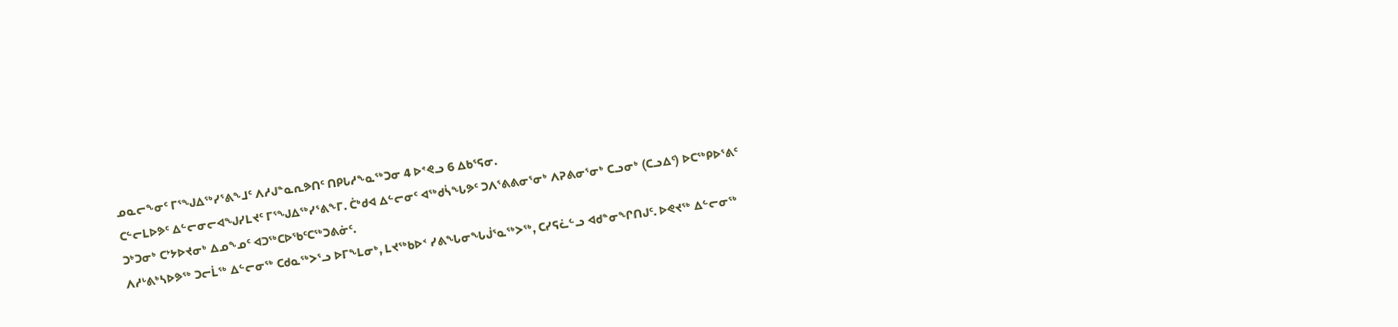ᓄᓇᓕᖕᓂᑦ ᒥᕐᖑᐃᖅᓯᕐᕕᖕᒧᑦ ᐱᓱᒍᓐᓇᕆᕗᑎᑦ ᑎᑭᒐᓱᖕᓇᖅᑐᓂ 4 ᐅᕝᕙᓗ 6 ᐃᑲᕐᕋᓂ.
ᑕᓪᓕᒪᐅᕗᑦ ᐃᓪᓕᓂᓕᐊᖑᓯᒪᔪᑦ ᒥᕐᖑᐃᖅᓯᕐᕕᖕᒥ. ᑖᒃᑯᐊ ᐃᓪᓕᓂᑦ ᐊᖅᑯᓵᖓᕗᑦ ᑐᐱᕐᕕᕕᓂᕐᓂᒃ ᐱᕈᕕᓂᕐᓂᒃ ᑕᓗᓂᒃ (ᑕᓗᐃᑦ) ᐅᑕᖅᑭᐅᕐᕕᑦ ᑐᒃᑐᓂᒃ ᑕᔾᔭᐅᔪᓂᒃ ᐃᓄᖕᓄᑦ ᐊᑐᖅᑕᐅᖃᑦᑕᖅᑐᕕᓃᑦ.
ᐱᓱᒡᕕᒃᓴᐅᕗᖅ ᑐᓕᒫᖅ ᐃᓪᓕᓂᖅ ᑕᑯᓇᖅᐳᕐᓗ ᐅᒥᖕᒪᓂᒃ, ᒪᔪᖅᑲᐅᑉ ᓯᕕᖓᓂᖓᒎᕐᓇᖅᐳᖅ, ᑕᓯᕋᓛᓪᓗ ᐊᑯᓐᓂᖏᑎᒍᑦ. ᐅᕙᔪᖅ ᐃᓪᓕᓂᖅ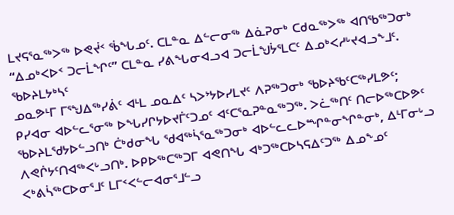ᒪᔪᕋᕐᓇᖅᐳᖅ ᐅᕙᔫᑉ ᖄᖓᓄᑦ. ᑕᒪᓐᓇ ᐃᓪᓕᓂᖅ ᐃᓈᕈᓂᒃ ᑕᑯᓇᖅᐳᖅ ᐊᑎᖃᖅᑐᓂᒃ “ᐃᓄᒃᐸᐅᑉ ᑐᓕᒫᖏᑦ” ᑕᒪᓐᓇ ᓯᕕᖓᓂᐊᓗᐊ ᑐᓕᒫᖑᔮᕐᒪᑕᑦ ᐃᓄᒃᐸᓱᒡᔪᐊᓗᖕᒧᑦ.
ᖃᐅᔨᒪᔭᒃᓴᑦ
ᓄᓇᕗᒻᒥ ᒥᕐᖑᐃᖅᓯᕖᑦ ᐊᒻᒪ ᓄᓇᐃᑦ ᓴᐳᔾᔭᐅᓯᒪᔪᑦ ᐱᕈᖅᑐᓂᒃ ᖃᐅᔨᖃᑦᑕᖅᓯᒪᕗᑦ; ᑭᓯᐊᓂ ᐊᐅᓪᓚᕐᓂᖅ ᐅᖓᓯᒋᔭᐅᔪᒦᑦᑐᓄᑦ ᐊᑦᑕᕐᓇᕈᓐᓇᖅᑐᖅ. ᐳᓛᖅᑎᑦ ᑎᓕᐅᖅᑕᐅᕗᑦ ᖃᐅᔨᒪᖁᔭᐅᓪᓗᑎᒃ ᑖᒃᑯᓂᖓ ᖁᐊᖅᓵᕐᓇᖅᑐᓂᒃ ᐊᐅᓪᓚᓚᐅᙱᓐᓂᖏᓐᓂᒃ, ᐃᒻᒥᓂᒡᓗ ᐱᕙᒌᔭᑦᑎᐊᖅᐸᒡᓗᑎᒃ. ᐅᑭᐅᖅᑕᖅᑐᒥ ᐊᕙᑎᖓ ᐊᒃᑐᖅᑕᐅᓴᕋᐃᑦᑐᖅ ᐃᓄᖕᓄᑦ ᐸᒃᕕᓵᖅᑕᐅᓂᕐᒧᑦ ᒪᒥᑉᐸᓪᓕᐊᓂᕐᒧᓪᓗ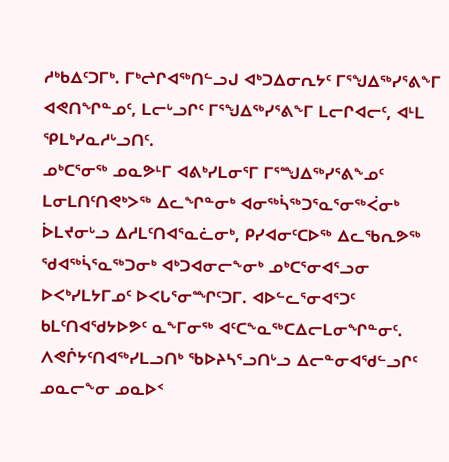ᓱᒃᑲᐃᑦᑐᒥᒃ. ᒥᒃᖠᒋᐊᖅᑎᓪᓗᒍ ᐊᒃᑐᐃᓂᕆᔭᑦ ᒥᕐᖑᐃᖅᓯᕐᕕᖕᒥ ᐊᕙᑎᖏᓐᓄᑦ, ᒪᓕᒡᓗᒋᑦ ᒥᕐᖑᐃᖅᓯᕐᕕᖕᒥ ᒪᓕᒋᐊᓕᑦ, ᐊᒻᒪ ᕿᒪᒃᓯᓇᓱᒡᓗᑎᑦ.
ᓄᒃᑕᕐᓂᖅ ᓄᓇᕗᒻᒥ ᐊᕕᒃᓯᒪᓂᕐᒥ ᒥᕐᙳᐃᖅᓯᕐᕕᖕᓄᑦ ᒪᓂᒪᑎᑦᑎᕙᒃᐳᖅ ᐃᓚᖏᓐᓂᒃ ᐊᓂᖅᓵᖅᑐᕐᓇᕐᓂᖅᐹᓂᒃ ᐆᒪᔪᓂᒡᓗ ᐃᓱᒪᑦᑎᐊᕐᓇᓛᓂᒃ, ᑭᓯᐊᓂᑦᑕᐅᖅ ᐃᓚᖃᕆᕗᖅ ᖁᐊᖅᓵᕐᓇᖅᑐᓂᒃ ᐊᒃᑐᐊᓂᓕᖕᓂᒃ ᓄᒃᑕᕐᓂᐊᕐᓗᓂ ᐅᐸᒃᓯᒪᔭᒥᓄᑦ ᐅᐸᒐᕐᓂᙱᑦᑐᒥ. ᐊᐅᓪᓚᕐᓂᐊᕐᑐᑦ ᑲᒪᑦᑎᐊᖁᔭᐅᕗᑦ ᓇᖕᒥᓂᖅ ᐊᑦᑕᖕᓇᖅᑕᐃᓕᒪᓂᖏᓐᓂᑦ. ᐱᕙᒌᔭᑦᑎᐊᖅᓯᒪᓗᑎᒃ ᖃᐅᔨᓴᕐᓗᑎᒡᓗ ᐃᓕᓐᓂᐊᖁᓪᓗᒋᑦ ᓄᓇᓕᖕᓂ ᓄᓇᐅᑉ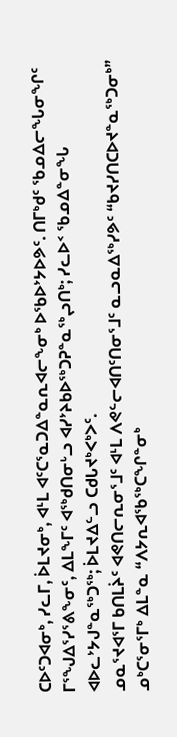ᑕᐅᑦᑐᐊᓂᒃ, ᓯᓚᒥ, ᐆᒪᔪᓂᒃ, ᐊᒻᒪ ᐊᑦᑕᕐᓇᑐᐃᓐᓇᕆᐊᓕᖕᓂᒃ ᐅᖃᐅᔾᔭᐅᕗᑦ. ᑎᒥᒃᑯᑦ ᖃᓄᐃᓕᖓᓂᖏᑦ ᒥᕐᖑᐃᕐᓯᕐᕕᖕᓂᑦ, ᐃᒪᖕᒥᑦ ᐊᖅᑯᑎᓂᒡᓗ ᐊᓯᔾᔨᑲᐅᖅᑐᕈᓐᓇᖅᖢᑎᒃ; ᓯᓚᐅᑉ ᖃᓄᐃᓐᓂᖓ ᐊᐅᓚᔾᔭᒍᓐᓇᖅᑐᖅ; ᐆᒪᔪᐃᓪᓗ ᑕᑯᒐᔪᒃᐸᒃᐳᑦ.
ᓄᓇᕐᔪᐊᕐᒥ ᑲᑎᒪᔩᑦ ᐊᕙᑎᓕᕆᓂᕐᒧᑦ ᐊᒻᒪ ᐱᕙᓪᓕᐊᑎᑦᑎᓂᕐᒧᑦ ᓇᓗᓇᐃᖅᓯᕗᑦ “ᑲᔪᓯᑎᑕᐅᔪᓐᓇᖅᑐᓂᒃ” ᓄᒃᑕᕐᓂᕐᒥᒃ ᐃᒪᓐᓇ “ᐱᔭᕆᐊᖃᖅᑕᖏᓐᓂᒃ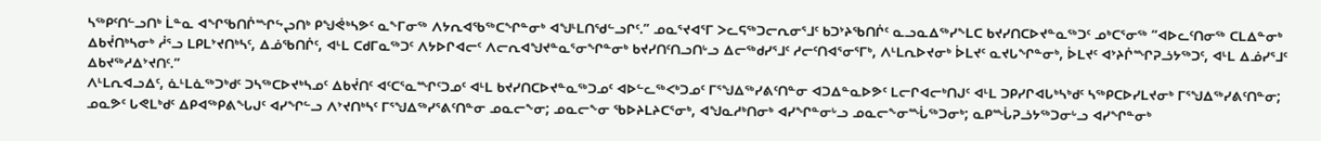ᓴᖅᑭᑦᑎᓪᓗᑎᒃ ᒫᓐᓇ ᐊᖏᖃᑎᒌᙱᖦᖢᑎᒃ ᑭᖑᕚᒃᓴᕗᑦ ᓇᖕᒥᓂᖅ ᐱᔭᕆᐊᖃᖅᑕᖏᓐᓂᒃ ᐊᖑᒻᒪᑎᖁᓪᓗᒋᑦ.” ᓄᓇᕐᔪᐊᕐᒥ ᐳᓚᕋᖅᑐᓕᕆᓂᕐᒧᑦ ᑲᑐᔾᔨᖃᑎᒌᑦ ᓇᓗᓇᐃᖅᓯᖕᒪᑕ ᑲᔪᓯᑎᑕᐅᔪᓐᓇᖅᑐᑦ ᓄᒃᑕᕐᓂᖅ “ᐊᐅᓚᑦᑎᓂᖅ ᑕᒪᐃᓐᓂᒃ ᐃᑲᔫᑎᒃᓴᓂᒃ ᓲᕐᓗ ᒪᑭᒪᔾᔪᑎᒃᓴᑦ, ᐃᓅᖃᑎᒌᑦ, ᐊᒻᒪ ᑕᑯᒥᓇᖅᑐᑦ ᐱᔭᐅᒋᐊᓕᑦ ᐱᓕᕆᐊᖑᔪᓐᓇᕐᓂᖏᓐᓂᒃ ᑲᔪᓯᑎᑦᑎᓗᑎᒡᓗ ᐃᓕᖅᑯᓯᕐᒧᑦ ᓱᓕᑦᑎᐊᕐᓂᕐᒥᒃ, ᐱᒻᒪᕆᐅᔪᓂᒃ ᐆᒪᔪᑦ ᓇᔪᒐᖏᓐᓂᒃ, ᐆᒪᔪᑦ ᐊᔾᔨᒌᙱᕈᓘᔭᖅᑐᑦ, ᐊᒻᒪ ᐃᓅᓯᕐᒧᑦ ᐃᑲᔪᖅᓱᐃᔾᔪᑎᑦ.”
ᐱᒻᒪᕆᐊᓗᐃᑦ, ᓈᒻᒪᓈᖅᑐᒃᑯᑦ ᑐᓴᖅᑕᐅᔪᒃᓴᓄᑦ ᐃᑲᔫᑎᑦ ᐊᑦᑕᕐᓇᙱᑦᑐᓄᑦ ᐊᒻᒪ ᑲᔪᓯᑎᑕᐅᔪᓐᓇᖅᑐᓄᑦ ᐊᐅᓪᓚᖅᐸᒃᑐᓄᑦ ᒥᕐᖑᐃᖅᓯᕕᑦᑎᓐᓂ ᐊᑐᐃᓐᓇᐅᕗᑦ ᒪᓕᒋᐊᓕᒃᑎᒍᑦ ᐊᒻᒪ ᑐᑭᓯᒋᐊᒐᒃᓴᒃᑯᑦ ᓴᖅᑭᑕᐅᓯᒪᔪᓂᒃ ᒥᕐᖑᐃᖅᓯᕕᑦᑎᓐᓂ; ᓄᓇᕗᑦ ᒐᕙᒪᒃᑯᑦ ᐃᑭᐊᖅᑭᕕᖓᒍᑦ ᐊᓯᖏᓪᓗ ᐱᔾᔪᑎᒃᓴᑦ ᒥᕐᖑᐃᖅᓯᕐᕕᑦᑎᓐᓂ ᓄᓇᓕᖕᓂ; ᓄᓇᓕᖕᓂ ᖃᐅᔨᒪᔨᑕᕐᓂᒃ, ᐊᖑᓇᓱᒃᑎᓂᒃ ᐊᓯᖏᓐᓂᒡᓗ ᓄᓇᓕᖕᓂᙶᖅᑐᓂᒃ; ᓇᑭᙶᕈᓘᔭᖅᑐᓂᒡᓗ ᐊᓯᖏᓐᓂᒃ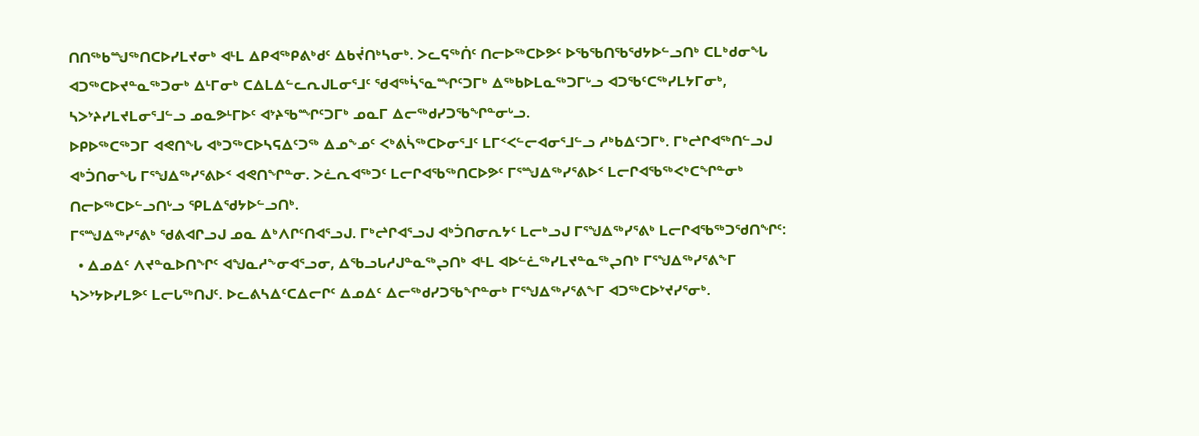ᑎᑎᖅᑲᙳᖅᑎᑕᐅᓯᒪᔪᓂᒃ ᐊᒻᒪ ᐃᑭᐊᖅᑭᕕᒃᑯᑦ ᐃᑲᔫᑎᒃᓴᓂᒃ. ᐳᓚᕋᖅᑏᑦ ᑎᓕᐅᖅᑕᐅᕗᑦ ᐅᖃᖃᑎᖃᖁᔭᐅᓪᓗᑎᒃ ᑕᒪᒃᑯᓂᖓ ᐊᑐᖅᑕᐅᔪᓐᓇᖅᑐᓂᒃ ᐃᒻᒥᓂᒃ ᑕᐃᒪᐃᓪᓚᕆᒍᒪᓂᕐᒧᑦ ᖁᐊᖅᓵᕐᓇᙱᑦᑐᒥᒃ ᐃᖅᑲᐅᒪᓇᖅᑐᒥᒡᓗ ᐊᑐᖃᑦᑕᖅᓯᒪᔭᒥᓂᒃ, ᓴᐳᔾᔨᓯᒪᔪᒪᓂᕐᒧᓪᓗ ᓄᓇᕗᒻᒥᐅᑦ ᐊᔾᔨᖃᙱᑦᑐᒥᒃ ᓄᓇᒥ ᐃᓕᖅᑯᓯᑐᖃᖏᓐᓂᒡᓗ.
ᐅᑭᐅᖅᑕᖅᑐᒥ ᐊᕙᑎᖓ ᐊᒃᑐᖅᑕᐅᓴᕋᐃᑦᑐᖅ ᐃᓄᖕᓄᑦ ᐸᒃᕕᓵᖅᑕᐅᓂᕐᒧᑦ ᒪᒥᑉᐸᓪᓕᐊᓂᕐᒧᓪᓗ ᓱᒃᑲᐃᑦᑐᒥᒃ. ᒥᒃᖠᒋᐊᖅᑎᓪᓗᒍ ᐊᒃᑑᑎᓂᖓ ᒥᕐᖑᐃᖅᓯᕐᕕᐅᑉ ᐊᕙᑎᖏᓐᓂ. ᐳᓛᕆᐊᖅᑐᑦ ᒪᓕᒋᐊᖃᖅᑎᑕᐅᕗᑦ ᒥᕐᙳᐃᖅᓯᕐᕕᐅᑉ ᒪᓕᒋᐊᖃᖅᐸᒃᑕᖏᓐᓂᒃ ᑎᓕᐅᖅᑕᐅᓪᓗᑎᒡᓗ ᕿᒪᐃᖁᔭᐅᓪᓗᑎᒃ.
ᒥᕐᙳᐃᖅᓯᕐᕕᒃ ᖁᕕᐊᒋᓗᒍ ᓄᓇ ᐃᒃᐱᒋᑦᑎᐊᕐᓗᒍ. ᒥᒃᖠᒋᐊᕐᓗᒍ ᐊᒃᑑᑎᓂᕆᔭᑦ ᒪᓕᒃᓗᒍ ᒥᕐᖑᐃᖅᓯᕐᕕᒃ ᒪᓕᒋᐊᖃᖅᑐᖁᑎᖏᑦ:
  • ᐃᓄᐃᑦ ᐱᔪᓐᓇᐅᑎᖏᑦ ᐊᖑᓇᓱᖕᓂᐊᕐᓗᓂ, ᐃᖃᓗᒐᓱᒍᓐᓇᖅᖢᑎᒃ ᐊᒻᒪ ᐊᐅᓪᓛᖅᓯᒪᔪᓐᓇᖅᖢᑎᒃ ᒥᕐᖑᐃᖅᓯᕐᕕᖕᒥ ᓴᐳᔾᔭᐅᓯᒪᕗᑦ ᒪᓕᒐᖅᑎᒍᑦ. ᐅᓚᕕᓴᐃᑦᑕᐃᓕᒋᑦ ᐃᓄᐃᑦ ᐃᓕᖅᑯᓯᑐᖃᖏᓐᓂᒃ ᒥᕐᖑᐃᖅᓯᕐᕕᖕᒥ ᐊᑐᖅᑕᐅᔾᔪᓯᕐᓂᒃ.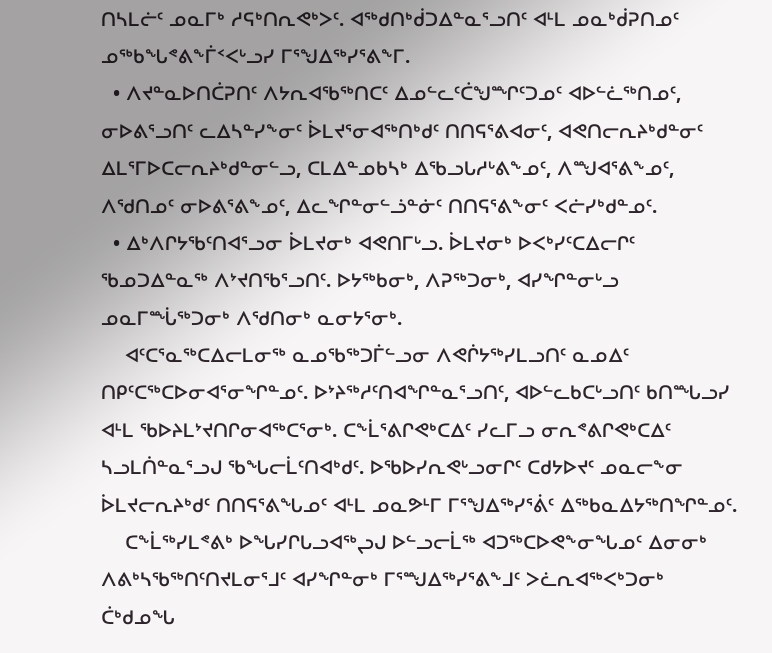ᑎᓴᒪᓖᑦ ᓄᓇᒥᒃ ᓱᕋᒃᑎᕆᕙᒃᐳᑦ. ᐊᖅᑯᑎᒃᑰᑐᐃᓐᓇᕐᓗᑎᑦ ᐊᒻᒪ ᓄᓇᒃᑰᕈᑎᓄᑦ ᓄᖅᑲᖓᕝᕕᖕᒦᑉᐸᒡᓗᓯ ᒥᕐᖑᐃᖅᓯᕐᕕᖕᒥ.
  • ᐱᔪᓐᓇᐅᑎᑖᕈᑎᑦ ᐱᔭᕆᐊᖃᖅᑎᑕᑦ ᐃᓄᓪᓚᑦᑖᖑᙱᑦᑐᓄᑦ ᐊᐅᓪᓛᖅᑎᓄᑦ, ᓂᐅᕕᕐᓗᑎᑦ ᓚᐃᓴᓐᓯᖕᓂᑦ ᐆᒪᔪᕐᓂᐊᖅᑎᒃᑯᑦ ᑎᑎᕋᕐᕕᐊᓂᑦ, ᐊᕙᑎᓕᕆᔨᒃᑯᓐᓂᑦ ᐃᒪᕐᒥᐅᑕᓕᕆᔨᒃᑯᓐᓂᓪᓗ, ᑕᒪᐃᓐᓄᑲᓴᒃ ᐃᖃᓗᒐᓱᒡᕕᖕᓄᑦ, ᐱᙳᐊᕐᕕᖕᓄᑦ, ᐱᖁᑎᓄᑦ ᓂᐅᕕᕐᕕᖕᓄᑦ, ᐃᓚᖏᓐᓂᓪᓘᓐᓃᑦ ᑎᑎᕋᕐᕕᖕᓂᑦ ᐸᓖᓯᒃᑯᓐᓄᑦ.
  • ᐃᒃᐱᒋᔭᖃᑦᑎᐊᕐᓗᓂ ᐆᒪᔪᓂᒃ ᐊᕙᑎᒥᒡᓗ. ᐆᒪᔪᓂᒃ ᐅᐸᒃᓯᑦᑕᐃᓕᒋᑦ ᖃᓄᑐᐃᓐᓇᖅ ᐱᔾᔪᑎᖃᕐᓗᑎᑦ. ᐅᔭᖅᑲᓂᒃ, ᐱᕈᖅᑐᓂᒃ, ᐊᓯᖏᓐᓂᒡᓗ ᓄᓇᒥᙶᖅᑐᓂᒃ ᐱᖁᑎᓂᒃ ᓇᓂᔭᕐᓂᒃ.
    ᐊᑦᑕᕐᓇᖅᑕᐃᓕᒪᓂᖅ ᓇᓄᖃᖅᑐᒦᓪᓗᓂ ᐱᕙᒌᔭᖅᓯᒪᓗᑎᑦ ᓇᓄᐃᑦ ᑎᑭᑦᑕᖅᑕᐅᓂᐊᕐᓂᖏᓐᓄᑦ. ᐅᔾᔨᖅᓱᑦᑎᐊᖏᓐᓇᕐᓗᑎᑦ, ᐊᐅᓪᓚᑲᑕᒡᓗᑎᑦ ᑲᑎᙵᓗᓯ ᐊᒻᒪ ᖃᐅᔨᒪᔾᔪᑎᒋᓂᐊᖅᑕᕐᓂᒃ. ᑕᖕᒫᕐᕕᒋᕙᒃᑕᐃᑦ ᓯᓚᒥᓗ ᓂᕆᕝᕕᒋᕙᒃᑕᐃᑦ ᓴᓗᒪᑏᓐᓇᕐᓗᒍ ᖃᖓᓕᒫᑦᑎᐊᒃᑯᑦ. ᐅᖃᐅᓯᕆᕙᒡᓗᓂᒋᑦ ᑕᑯᔭᐅᔪᑦ ᓄᓇᓕᖕᓂ ᐆᒪᔪᓕᕆᔨᒃᑯᑦ ᑎᑎᕋᕐᕕᖓᓄᑦ ᐊᒻᒪ ᓄᓇᕗᒻᒥ ᒥᕐᖑᐃᖅᓯᕐᕖᑦ ᐃᖅᑲᓇᐃᔭᖅᑎᖏᓐᓄᑦ.
    ᑕᖕᒫᖅᓯᒪᕝᕕᒃ ᐅᖓᓯᒋᒐᓗᐊᖅᖢᒍ ᐅᓪᓗᓕᒫᖅ ᐊᑐᖅᑕᐅᕙᖕᓂᖓᓄᑦ ᐃᓂᓂᒃ ᐱᕕᒃᓴᖃᖅᑎᑦᑎᔪᒪᓂᕐᒧᑦ ᐊᓯᖏᓐᓂᒃ ᒥᕐᙳᐃᖅᓯᕐᕕᖕᒧᑦ ᐳᓛᕆᐊᖅᐸᒃᑐᓂᒃ ᑖᒃᑯᓄᖓ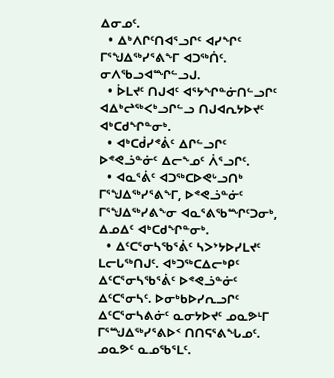ᐃᓂᓄᑦ.
  • ᐃᒃᐱᒋᑦᑎᐊᕐᓗᒋᑦ ᐊᓯᖏᑦ ᒥᕐᖑᐃᖅᓯᕐᕕᖕᒥ ᐊᑐᖅᑏᑦ. ᓂᐱᖃᓗᐊᙱᓪᓗᒍ.
  • ᐆᒪᔪᑦ ᑎᒍᐊᑦ ᐊᕐᔭᖏᓐᓃᑎᓪᓗᒋᑦ ᐊᐃᒃᖠᖅᐸᒃᓗᒋᓪᓗ ᑎᒍᐊᕆᔭᐅᔪᑦ ᐊᒃᑕᑯᖏᓐᓂᒃ.
  • ᐊᒃᑕᑰᓯᕝᕖᑦ ᐃᒋᓪᓗᒋᑦ ᐅᕝᕙᓘᓐᓃᑦ ᐃᓕᖕᓄᑦ ᐲᕐᓗᒋᑦ.
  • ᐊᓇᕐᕖᑦ ᐊᑐᖅᑕᐅᕙᒡᓗᑎᒃ ᒥᕐᖑᐃᖅᓯᕐᕕᖕᒥ, ᐅᕝᕙᓘᓐᓃᑦ ᒥᕐᖑᐃᖅᓯᕕᖕᓂ ᐊᓇᕐᕕᖃᙱᑦᑐᓂᒃ, ᐃᓄᐃᑦ ᐊᒃᑕᑯᖏᓐᓂᒃ.
  • ᐃᑦᑕᕐᓂᓴᖃᕐᕖᑦ ᓴᐳᔾᔭᐅᓯᒪᔪᑦ ᒪᓕᒐᖅᑎᒍᑦ. ᐊᒃᑐᖅᑕᐃᓕᒃᑭᑦ ᐃᑦᑕᕐᓂᓴᖃᕐᕖᑦ ᐅᕝᕙᓘᓐᓃᑦ ᐃᑦᑕᕐᓂᓴᑦ. ᐅᓂᒃᑲᐅᓯᕆᓗᒋᑦ ᐃᑦᑕᕐᓂᓴᕕᓃᑦ ᓇᓂᔭᐅᔪᑦ ᓄᓇᕗᒻᒥ ᒥᕐᙳᐃᖅᓯᕐᕕᐅᑉ ᑎᑎᕋᕐᕕᖓᓄᑦ.
ᓄᓇᕗᑦ ᓇᓄᖃᕐᒪᑦ.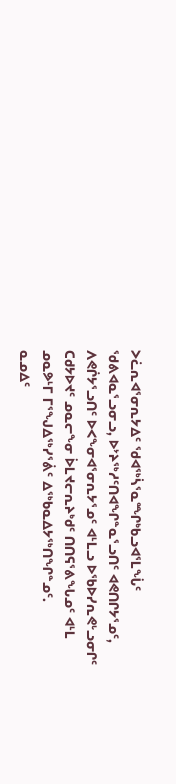ᐳᓛᕆᐊᕐᓂᕆᔭᐃᑦ ᖁᐊᖅᓵᕐᓇᙱᒃᑲᓗᐊᕐᒪᖔᑦ ᖁᕕᐊᓇᕐᓗᓂᓗ, ᐅᔾᔨᖅᓱᑦᑎᐊᖏᓐᓇᕐᓗᑎᑦ ᐊᕙᑎᒋᔭᕐᓄᑦ, ᐱᕙᒌᔭᕐᓗᑎᑦ ᐅᐸᖕᓂᐊᕐᓂᕆᔭᕐᓄᑦ ᐊᒻᒪᓗ ᐅᖃᐅᓯᕆᕙᒡᓗᓂᒋᑦ ᑕᑯᔭᐅᔪᑦ ᓄᓇᓕᖕᓂ ᐆᒪᔪᓕᕆᔨᒃᑯᑦ ᑎᑎᕋᕐᕕᖓᓄᑦ ᐊᒻᒪ ᓄᓇᕗᒻᒥ ᒥᕐᖑᐃᖅᓯᕐᕖᑦ ᐃᖅᑲᓇᐃᔭᖅᑎᖏᓐᓄᑦ.
ᓇᓄᐃᑦ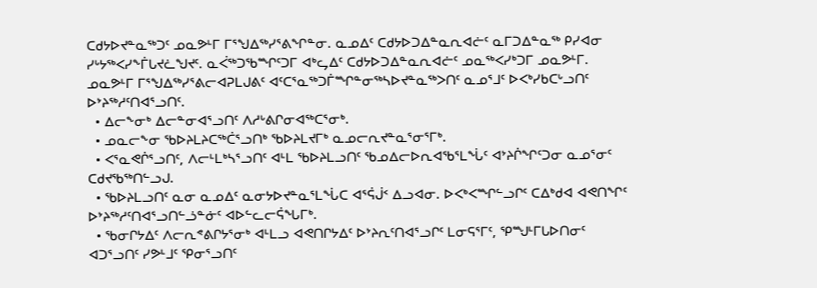ᑕᑯᔭᐅᔪᓐᓇᖅᑐᑦ ᓄᓇᕗᒻᒥ ᒥᕐᖑᐃᖅᓯᕐᕕᖏᓐᓂ. ᓇᓄᐃᑦ ᑕᑯᔭᐅᑐᐃᓐᓇᕆᐊᓖᑦ ᓇᒥᑐᐃᓐᓇᖅ ᑭᓯᐊᓂ ᓯᒡᔭᖅᐸᓯᖕᒦᒐᔪᓛᖑᔪᑦ. ᓇᐹᖅᑐᖃᙱᑦᑐᒥ ᐊᒃᖤᐃᑦ ᑕᑯᔭᐅᑐᐃᓐᓇᕆᐊᓖᑦ ᓄᓇᖅᐸᓯᒃᑐᒥ ᓄᓇᕗᒻᒥ. ᓄᓇᕗᒻᒥ ᒥᕐᖑᐃᖅᓯᕐᕕᓕᐊᕈᒪᒍᕕᑦ ᐊᑦᑕᕐᓇᖅᑐᒦᙱᓐᓂᖅᓴᐅᔪᓐᓇᖅᐳᑎᑦ ᓇᓄᕐᒧᑦ ᐅᐸᒃᓯᑲᑕᒡᓗᑎᑦ ᐅᔾᔨᖅᓱᑦᑎᐊᕐᓗᑎᑦ.
  • ᐃᓕᖕᓂᒃ ᐃᓕᓐᓂᐊᕐᓗᑎᑦ ᐱᓱᒡᕕᒋᓂᐊᖅᑕᕐᓂᒃ.
  • ᓄᓇᓕᖕᓂ ᖃᐅᔨᒪᔨᑕᖅᑖᕐᓗᑎᒃ ᖃᐅᔨᒪᔪᒥᒃ ᓇᓄᓕᕆᔪᓐᓇᕐᓂᕐᒥᒃ.
  • ᐸᕐᓇᕙᒌᕐᓗᑎᑦ, ᐱᓕᒻᒪᒃᓴᕐᓗᑎᑦ ᐊᒻᒪ ᖃᐅᔨᒪᓗᑎᑦ ᖃᓄᐃᓕᐅᕆᐊᖃᕐᒪᖔᑦ ᐊᔾᔨᒌᖏᑦᑐᓂ ᓇᓄᕐᓂᑦ ᑕᑯᔪᖃᖅᑎᓪᓗᒍ.
  • ᖃᐅᔨᒪᓗᑎᑦ ᓇᓂ ᓇᓄᐃᑦ ᓇᓂᔭᐅᔪᓐᓇᕐᒪᖔᑕ ᐊᕐᕌᒎᑉ ᐃᓗᐊᓂ. ᐅᐸᒃᐸᙱᓪᓗᒋᑦ ᑕᐃᒃᑯᐊ ᐊᕙᑎᖏᑦ ᐅᔾᔨᖅᓱᑦᑎᐊᕐᓗᑎᓪᓘᓐᓃᑦ ᐊᐅᓪᓚᓕᕌᖓᒥᒃ.
  • ᖃᓂᒋᔭᐃᑦ ᐱᓕᕆᕝᕕᒋᔭᕐᓂᒃ ᐊᒻᒪᓗ ᐊᕙᑎᒋᔭᐃᑦ ᐅᔾᔨᕆᑦᑎᐊᕐᓗᒋᑦ ᒪᓂᕋᕐᒥᑦ, ᕿᙳᒻᒥᒐᐅᑎᓂᑦ ᐊᑐᕐᓗᑎᑦ ᓯᕗᒻᒧᑦ ᕿᓂᕐᓗᑎᑦ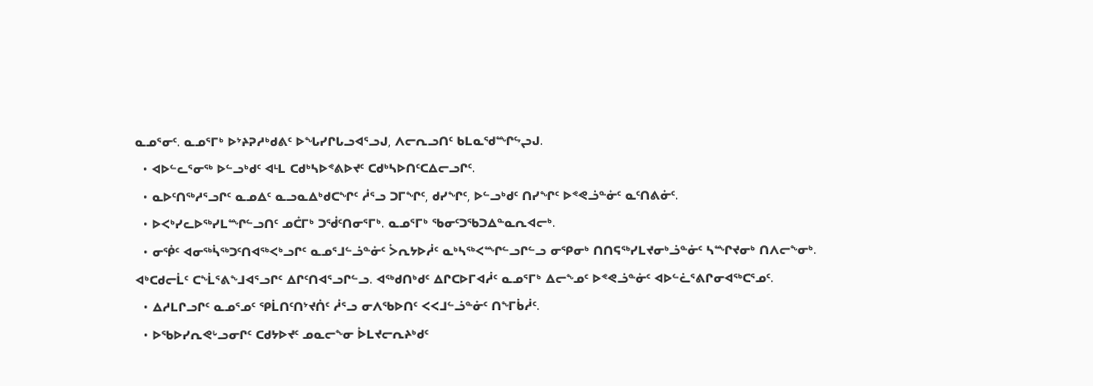ᓇᓄᕐᓂᑦ. ᓇᓄᕐᒥᒃ ᐅᔾᔨᕈᓱᒃᑯᕕᑦ ᐅᖓᓯᒋᒐᓗᐊᕐᓗᒍ, ᐱᓕᕆᓗᑎᑦ ᑲᒪᓇᖁᙱᖦᖢᒍ.
  • ᐊᐅᓪᓚᕐᓂᖅ ᐅᓪᓗᒃᑯᑦ ᐊᒻᒪ ᑕᑯᒃᓴᐅᕝᕕᐅᔪᑦ ᑕᑯᒃᓴᐅᑎᑦᑕᐃᓕᓗᒋᑦ.
  • ᓇᐅᑦᑎᖅᓱᕐᓗᒋᑦ ᓇᓄᐃᑦ ᓇᓗᓇᐃᒃᑯᑕᖏᑦ ᓲᕐᓗ ᑐᒥᖏᑦ, ᑯᓯᖏᑦ, ᐅᓪᓗᒃᑯᑦ ᑎᓯᖏᑦ ᐅᕝᕙᓘᓐᓃᑦ ᓇᑦᑎᕕᓃᑦ.
  • ᐅᐸᒃᓯᓚᐅᖅᓯᒪᙱᓪᓗᑎᑦ ᓄᑖᒥᒃ ᑐᖂᑦᑎᓂᕐᒥᒃ. ᓇᓄᕐᒥᒃ ᖃᓂᑦᑐᖃᑐᐃᓐᓇᕆᐊᓕᒃ.
  • ᓂᖀᑦ ᐊᓂᖅᓵᖅᑐᑦᑎᐊᖅᐸᒃᓗᒋᑦ ᓇᓄᕐᒧᓪᓘᓐᓃᑦ ᐴᕆᔭᐅᓲᑦ ᓇᒃᓴᖅᐸᙱᓪᓗᒋᓪᓗ ᓂᕿᓂᒃ ᑎᑎᕋᖅᓯᒪᔪᓂᒃᓘᓐᓃᑦ ᓴᙱᔪᓂᒃ ᑎᐱᓕᖕᓂᒃ. ᐊᒃᑕᑯᓕᒫᑦ ᑕᖕᒫᕐᕕᖕᒧᐊᕐᓗᒋᑦ ᐃᒋᑦᑎᐊᕐᓗᒋᓪᓗ. ᐊᖅᑯᑎᒃᑯᑦ ᐃᒋᑕᐅᒥᐊᓲᑦ ᓇᓄᕐᒥᒃ ᐃᓕᖕᓄᑦ ᐅᕝᕙᓘᓐᓃᑦ ᐊᐅᓪᓛᕐᕕᒋᓂᐊᖅᑕᕐᓄᑦ.
  • ᐃᓱᒪᒋᓗᒋᑦ ᓇᓄᕐᓄᑦ ᕿᒫᑎᑦᑎᔾᔪᑏᑦ ᓲᕐᓗ ᓂᐱᖃᐅᑎᑦ ᐸᐸᒧᓪᓘᓐᓃᑦ ᑎᖕᒥᑳᓲᑦ.
  • ᐅᖃᐅᓯᕆᕙᒡᓗᓂᒋᑦ ᑕᑯᔭᐅᔪᑦ ᓄᓇᓕᖕᓂ ᐆᒪᔪᓕᕆᔨᒃᑯᑦ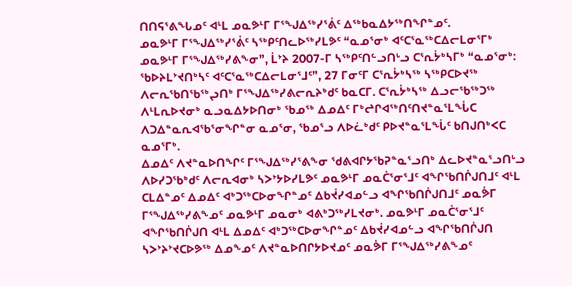ᑎᑎᕋᕐᕕᖓᓄᑦ ᐊᒻᒪ ᓄᓇᕗᒻᒥ ᒥᕐᖑᐃᖅᓯᕐᕖᑦ ᐃᖅᑲᓇᐃᔭᖅᑎᖏᓐᓄᑦ.
ᓄᓇᕗᒻᒥ ᒥᕐᖑᐃᖅᓯᕐᕖᑦ ᓴᖅᑭᑦᑎᓚᐅᖅᓯᒪᕗᑦ “ᓇᓄᕐᓂᒃ ᐊᑦᑕᕐᓇᖅᑕᐃᓕᒪᓂᕐᒥᒃ ᓄᓇᕗᒻᒥ ᒥᕐᖑᐃᖅᓯᕕᖕᓂ”, ᒫᔾᔨ 2007-ᒥ ᓴᖅᑭᑦᑎᓪᓗᑎᒡᓗ ᑕᕐᕆᔮᒃᓴᒥᒃ “ᓇᓄᕐᓂᒃ: ᖃᐅᔨᒪᔾᔪᑎᒃᓴᑦ ᐊᑦᑕᕐᓇᖅᑕᐃᓕᒪᓂᕐᒧᑦ”, 27 ᒥᓂᑦᒥ ᑕᕐᕆᔮᒃᓴᖅ ᓴᖅᑭᑕᐅᔪᖅ ᐱᓕᕆᖃᑎᖃᖅᖢᑎᒃ ᒥᕐᖑᐃᖅᓯᕕᓕᕆᔨᒃᑯᑦ ᑲᓇᑕᒥ. ᑕᕐᕆᔮᒃᓴᖅ ᐃᓗᓕᖃᖅᑐᖅ ᐱᒻᒪᕆᐅᔪᓂᒃ ᓇᓗᓇᐃᔭᐅᑎᓂᒃ ᖃᓄᖅ ᐃᓄᐃᑦ ᒥᒃᖠᒋᐊᖅᑎᑦᑎᔪᓐᓇᕐᒪᖔᑕ ᐱᑐᐃᓐᓇᕆᐊᖃᕐᓂᖏᓐᓂ ᓇᓄᕐᓂ, ᖃᓄᕐᓗ ᐱᐅᓛᒃᑯᑦ ᑭᐅᔪᓐᓇᕐᒪᖔᑦ ᑲᑎᒍᑎᒃᐸᑕ ᓇᓄᕐᒥᒃ.
ᐃᓄᐃᑦ ᐱᔪᓐᓇᐅᑎᖏᑦ ᒥᕐᖑᐃᖅᓯᕐᕕᖕᓂ ᖁᕕᐊᒋᔭᖃᕈᓐᓇᕐᓗᑎᒃ ᐃᓚᐅᔪᓐᓇᕐᓗᑎᒡᓗ ᐱᐅᓯᑐᖃᒃᑯᑦ ᐱᓕᕆᐊᓂᒃ ᓴᐳᔾᔭᐅᓯᒪᕗᑦ ᓄᓇᕗᒻᒥ ᓄᓇᑖᕐᓂᕐᒧᑦ ᐊᖏᖃᑎᒌᒍᑎᒧᑦ ᐊᒻᒪ ᑕᒪᐃᓐᓄᑦ ᐃᓄᐃᑦ ᐊᒃᑐᖅᑕᐅᓂᖏᓐᓄᑦ ᐃᑲᔫᓯᐊᓄᓪᓗ ᐊᖏᖃᑎᒌᒍᑎᒧᑦ ᓄᓇᕘᒥ ᒥᕐᖑᐃᖅᓯᕕᖕᓄᑦ ᓄᓇᕗᒻᒥ ᓄᓇᓂᒃ ᐊᕕᒃᑐᖅᓯᒪᔪᓂᒃ. ᓄᓇᕗᒻᒥ ᓄᓇᑖᕐᓂᕐᒧᑦ ᐊᖏᖃᑎᒌᒍᑎ ᐊᒻᒪ ᐃᓄᐃᑦ ᐊᒃᑐᖅᑕᐅᓂᖏᓐᓄᑦ ᐃᑲᔫᓯᐊᓄᓪᓗ ᐊᖏᖃᑎᒌᒍᑎ ᓴᐳᔾᔨᔾᔪᑕᐅᕗᖅ ᐃᓄᖕᓄᑦ ᐱᔪᓐᓇᐅᑎᒋᔭᐅᔪᓄᑦ ᓄᓇᕘᒥ ᒥᕐᖑᐃᖅᓯᕕᖕᓄᑦ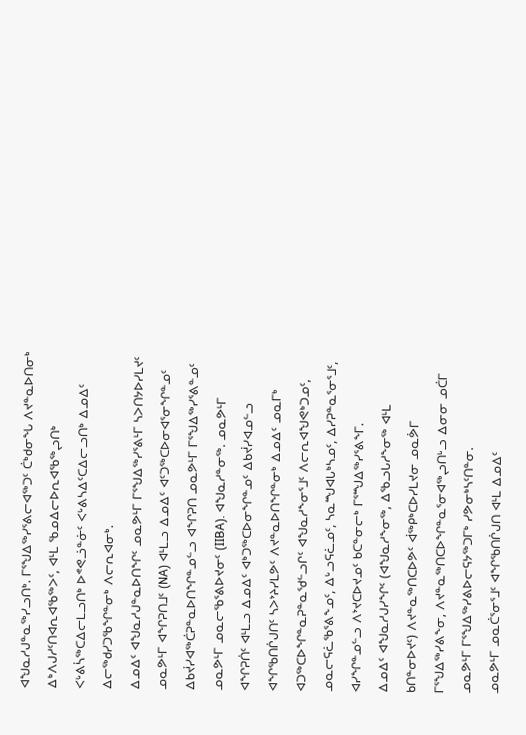ᐊᖑᓇᓱᒍᓐᓇᖅᓯᓗᑎᒃ. ᒥᕐᖑᐃᖅᓯᕐᕕᓕᐊᖅᑐᑦ ᑖᒃᑯᓂᖓ ᐱᔪᓐᓇᐅᑎᓂᒃ ᐃᒃᐱᒍᓱᑦᑎᐊᕆᐊᖃᖅᐳᑦ, ᐊᒻᒪ ᖃᓄᐃᓕᐅᕆᐊᖃᖅᖢᑎᒃ ᐸᒡᕕᓵᖅᑕᐃᓕᒪᓗᑎᒃ ᐅᕝᕙᓘᓐᓃᑦ ᐸᒡᕕᓴᐃᑦᑕᐃᓕᓗᑎᒃ ᐃᓄᐃᑦ ᐃᓕᖅᑯᓯᑐᖃᖏᓐᓂᒃ ᐱᓕᕆᐊᓂᒃ.
ᐃᓄᐃᑦ ᐊᖑᓇᓱᒍᓐᓇᐅᑎᖏᑦ ᓄᓇᕗᒻᒥ ᒥᕐᖑᐃᖅᓯᕐᕕᒻᒥ ᓴᐳᑎᔭᐅᓯᒪᔪᑦ ᓄᓇᕗᒻᒥ ᐊᖏᕈᑎᒧᑦ (NA) ᐊᒻᒪᓗ ᐃᓄᐃᑦ ᐊᑦᑐᖅᑕᐅᓂᐊᕐᓂᖏᓐᓄᑦ ᐃᑲᔫᓯᐊᖅᑖᕈᓐᓇᐅᑎᖏᓐᓄᓪᓗ ᐊᖏᕈᑎ ᓄᓇᕗᒻᒥ ᒥᕐᖑᐃᖅᓯᕐᕕᓐᓄᑦ ᓄᓇᕗᒻᒥ ᓄᓇᓕᖃᕐᕕᐅᔪᓂᑦ (IIBA). ᐊᖑᓇᓱᓐᓂᖅ. ᓄᓇᕗᒻᒥ ᐊᖏᕈᑏᑦ ᐊᒻᒪᓗ ᐃᓄᐃᑦ ᐊᒃᑐᖅᑕᐅᓂᖏᓐᓄᑦ ᐃᑲᔫᓯᐊᓄᓪᓗ ᐊᖏᖃᑎᒌᒍᑎᑦ ᓴᐳᔾᔨᓯᒪᕗᑦ ᐱᔪᓐᓇᐅᑎᖏᓐᓂᒃ ᐃᓄᐃᑦ ᓄᓇᒥᒃ ᐊᑐᖅᑕᐅᖏᓐᓇᕈᓐᓇᖁᓪᓗᒋᑦ ᐊᖑᓇᓱᖕᓂᕐᒧᑦ ᐱᓕᕆᐊᖑᕙᒃᑐᓄᑦ, ᓄᓇᓕᕋᓛᖃᕐᕕᖕᓄᑦ, ᐃᒡᓗᕋᓛᓄᑦ, ᓴᓇᙳᐊᒐᒃᓴᓄᑦ, ᐃᓯᕈᓐᓇᕐᓂᕐᒧᑦ, ᐊᓯᖏᓐᓄᓪᓗ ᐱᔾᔪᑕᐅᔪᓄᑦ ᑲᑕᓐᓂᓕᒃ ᒥᕐᙳᐃᖅᓯᕐᕕᖕᒥ.
ᐃᓄᐃᑦ ᐊᖑᓇᓱᒍᓯᖏᑦ (ᐊᖑᓇᓱᖕᓂᖅ, ᐃᖃᓗᒐᓱᖕᓂᖅ ᐊᒻᒪ ᑲᑎᓐᓂᐅᔪᑦ) ᐱᔪᓐᓇᖅᑎᑕᐅᕗᑦ ᐋᖅᑭᒃᑕᐅᓯᒪᔪᓂ ᓄᓇᕘᒥ ᒥᕐᖑᐃᖅᓯᕕᖕᓂ, ᐱᔪᓐᓇᖅᑎᑕᐅᖏᓐᓇᕐᓂᐊᖅᖢᑎᒡᓗ ᐃᓂᓂ ᓄᑖᒥ ᓄᓇᕗᒻᒥ ᒥᕐᖑᐃᖅᓯᕕᐅᓕᕋᔭᖅᑐᒥᒃ ᓯᕗᓂᒃᓴᑦᑎᓐᓂ.
ᓄᓇᕗᒻᒥ ᓄᓇᑖᕐᓂᕐᒧᑦ ᐊᖏᖃᑎᒌᒍᑎ ᐊᒻᒪ ᐃᓄᐃᑦ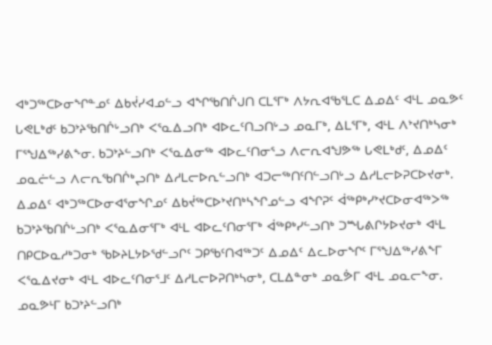ᐊᒃᑐᖅᑕᐅᓂᖏᓐᓄᑦ ᐃᑲᔫᓯᐊᓄᓪᓗ ᐊᖏᖃᑎᒌᒍᑎ ᑕᒪᕐᒥᒃ ᐱᔭᕆᐊᖃᕐᒪᑕ ᐃᓄᐃᑦ ᐊᒻᒪ ᓄᓇᕗᑦ ᒐᕙᒪᒃᑯᑦ ᑲᑐᔾᔨᖃᑎᒌᒡᓗᑎᒃ ᐸᕐᓇᐃᓗᑎᒃ ᐊᐅᓚᑦᑎᓗᑎᒡᓗ ᓄᓇᒥᒃ, ᐃᒪᕐᒥᒃ, ᐊᒻᒪ ᐱᔾᔪᑎᒃᓴᓂᒃ ᒥᕐᖑᐃᖅᓯᕕᖕᓂ. ᑲᑐᔾᔨᓪᓗᑎᒃ ᐸᕐᓇᐃᓂᖅ ᐊᐅᓚᑦᑎᓂᕐᓗ ᐱᓕᕆᐊᖑᕗᖅ ᒐᕙᒪᒃᑯᑦ, ᐃᓄᐃᑦ ᓄᓇᓖᓪᓗ ᐱᓕᕆᖃᑎᒌᒃᖢᑎᒃ ᐃᓱᒪᓕᐅᕆᓪᓗᑎᒃ ᐊᑐᓕᖅᑎᑦᑎᓪᓗᑎᒡᓗ ᐃᓱᒪᓕᐅᕈᑕᐅᔪᓂᒃ. ᐃᓄᐃᑦ ᐊᒃᑐᖅᑕᐅᓂᐊᕐᓂᖏᓄᑦ ᐃᑲᔫᖅᑕᐅᔾᔪᑎᒃᓴᖏᓄᓪᓗ ᐊᖏᕈᑦ ᐋᖅᑭᒃᓯᔾᔪᑕᐅᓂᐊᖅᐳᖅ ᑲᑐᔾᔨᖃᑎᒌᒡᓗᑎᒃ ᐸᕐᓇᐃᓂᕐᒥᒃ ᐊᒻᒪ ᐊᐅᓚᑦᑎᓂᕐᒥᒃ ᐋᖅᑭᒃᓯᓪᓗᑎᒃ ᑐᙵᕕᒋᔭᐅᔪᓂᒃ ᐊᒻᒪ ᑎᑭᑕᐅᓇᓱᒃᑐᓂᒃ ᖃᐅᔨᒪᔭᐅᖁᓪᓗᒋᑦ ᑐᑭᖃᑦᑎᐊᖅᑐᑦ ᐃᓄᐃᑦ ᐃᓚᐅᓂᖏᑦ ᒥᕐᖑᐃᖅᓯᕕᖕᒥ ᐸᕐᓇᐃᔪᓂᒃ ᐊᒻᒪ ᐊᐅᓚᑦᑎᓂᕐᒧᑦ ᐃᓱᒪᓕᐅᕈᑎᒃᓴᓂᒃ, ᑕᒪᐃᓐᓂᒃ ᓄᓇᕘᒥ ᐊᒻᒪ ᓄᓇᓕᖕᓂ. ᓄᓇᕗᒻᒥ ᑲᑐᔾᔨᓪᓗᑎᒃ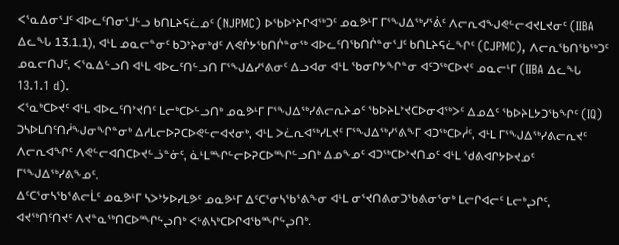ᐸᕐᓇᐃᓂᕐᒧᑦ ᐊᐅᓚᑦᑎᓂᕐᒧᓪᓗ ᑲᑎᒪᔨᕋᓛᓄᑦ (NJPMC) ᐅᖃᐅᔾᔨᒋᐊᖅᑐᑦ ᓄᓇᕗᒻᒥ ᒥᕐᖑᐃᖅᓯᕐᕖᑦ ᐱᓕᕆᐊᖑᕙᓪᓕᐊᔪᒪᔪᓂᑦ (IIBA ᐃᓚᖓ 13.1.1), ᐊᒻᒪ ᓄᓇᓕᓐᓂᑦ ᑲᑐᔾᔨᓂᒃᑯᑦ ᐱᕙᒌᔭᖃᑎᒌᓐᓂᖅ ᐊᐅᓚᑦᑎᖃᑎᒌᓐᓂᕐᒧᑦ ᑲᑎᒪᔨᕋᓛᖏᑦ (CJPMC), ᐱᓕᕆᖃᑎᖃᖅᑐᑦ ᓄᓇᓕᑎᒍᑦ, ᐸᕐᓇᐃᓪᓗᑎ ᐊᒻᒪ ᐊᐅᓚᑦᑎᓪᓗᑎ ᒥᕐᖑᐃᓯᕐᕕᓂᑦ ᐃᓗᐊᓂ ᐊᒻᒪ ᖃᓂᒋᔭᖏᓐᓂ ᐊᑦᑐᖅᑕᐅᔪᑦ ᓄᓇᓕᒻᒥ (IIBA ᐃᓚᖓ 13.1.1 d).
ᐸᕐᓇᒃᑕᐅᔪᑦ ᐊᒻᒪ ᐊᐅᓚᑦᑎᔾᔪᑎᑦ ᒪᓕᒃᑕᐅᓪᓗᑎᒃ ᓄᓇᕗᒻᒥ ᒥᕐᖑᐃᖅᓯᕕᓕᕆᔨᓄᑦ ᖃᐅᔨᒪᔾᔪᑕᐅᓂᐊᖅᐳᑦ ᐃᓄᐃᑦ ᖃᐅᔨᒪᔭᑐᖃᖏᑦ (IQ) ᑐᓴᐅᒪᑎᑦᑎᓲᖑᓂᖏᓐᓂᒃ ᐃᓱᒪᓕᐅᕈᑕᐅᕙᓪᓕᐊᔪᓂᒃ, ᐊᒻᒪ ᐳᓛᕆᐊᖅᓯᒪᔪᑦ ᒥᕐᖑᐃᖅᓯᕐᕕᖕᒥ ᐊᑐᖅᑕᐅᓲᑦ, ᐊᒻᒪ ᒥᕐᖑᐃᖅᓯᕕᓕᕆᔪᑦ ᐱᓕᕆᐊᖏᑦ ᐱᕙᓪᓕᐊᑎᑕᐅᔪᓪᓘᓐᓃᑦ, ᓈᒻᒪᙱᓪᓕᐅᕈᑕᐅᙱᓪᓗᑎᒃ ᐃᓄᖕᓄᑦ ᐊᑐᖅᑕᐅᔾᔪᑎᓄᑦ ᐊᒻᒪ ᖁᕕᐊᒋᔭᐅᔪᓄᑦ ᒥᕐᖑᐃᖅᓯᕕᖕᓄᑦ.
ᐃᑦᑕᕐᓂᓴᖃᕐᕕᓕᒫᑦ ᓄᓇᕗᒻᒥ ᓴᐳᔾᔭᐅᓯᒪᕗᑦ ᓄᓇᕗᒻᒥ ᐃᑦᑕᕐᓂᓴᖃᕐᕕᖕᓂ ᐊᒻᒪ ᓂᕐᔪᑎᕕᓂᑐᖃᕕᓂᕐᓂᒃ ᒪᓕᒋᐊᓕᑦ ᒪᓕᒃᖢᒋᑦ, ᐊᔪᖅᑎᑦᑎᔪᑦ ᐱᔪᓐᓇᖅᑎᑕᐅᙱᖦᖢᑎᒃ ᐸᒡᕕᓴᒃᑕᐅᒋᐊᖃᙱᖦᖢᑎᒃ.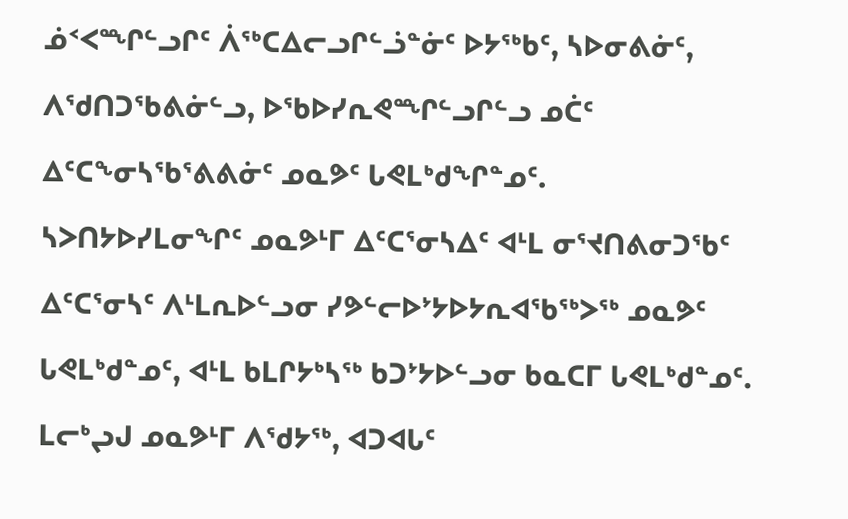ᓅᑉᐸᙱᓪᓗᒋᑦ ᐲᖅᑕᐃᓕᓗᒋᓪᓘᓐᓃᑦ ᐅᔭᖅᑲᑦ, ᓴᐅᓂᕕᓃᑦ, ᐱᖁᑎᑐᖃᕕᓃᓪᓗ, ᐅᖃᐅᓯᕆᕙᙱᓪᓗᒋᓪᓗ ᓄᑖᑦ ᐃᑦᑕᖕᓂᓴᖃᕐᕕᕕᓃᑦ ᓄᓇᕗᑦ ᒐᕙᒪᒃᑯᖏᓐᓄᑦ.
ᓴᐳᑎᔭᐅᓯᒪᓂᖏᑦ ᓄᓇᕗᒻᒥ ᐃᑦᑕᕐᓂᓴᐃᑦ ᐊᒻᒪ ᓂᕐᔪᑎᕕᓂᑐᖃᑦ ᐃᑦᑕᕐᓂᓴᑦ ᐱᒻᒪᕆᐅᓪᓗᓂ ᓯᕗᓪᓕᐅᔾᔭᐅᔭᕆᐊᖃᖅᐳᖅ ᓄᓇᕗᑦ ᒐᕙᒪᒃᑯᓐᓄᑦ, ᐊᒻᒪ ᑲᒪᒋᔭᒃᓴᖅ ᑲᑐᔾᔭᐅᓪᓗᓂ ᑲᓇᑕᒥ ᒐᕙᒪᒃᑯᓐᓄᑦ. ᒪᓕᒃᖢᒍ ᓄᓇᕗᒻᒥ ᐱᖁᔭᖅ, ᐊᑐᐊᒐᑦ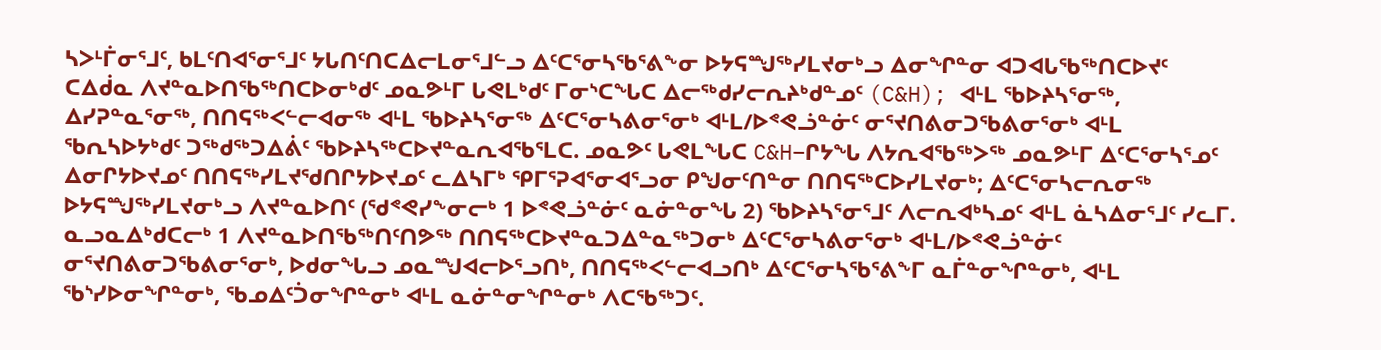ᓴᐳᒻᒦᓂᕐᒧᑦ, ᑲᒪᑦᑎᐊᕐᓂᕐᒧᑦ ᔭᒐᑎᑦᑎᑕᐃᓕᒪᓂᕐᒧᓪᓗ ᐃᑦᑕᕐᓂᓴᖃᕐᕕᖕᓂ ᐅᔭᕋᙳᖅᓯᒪᔪᓂᒃᓗ ᐃᓂᖏᓐᓂ ᐊᑐᐊᒐᖃᖅᑎᑕᐅᔪᑦ ᑕᐃᑰᓇ ᐱᔪᓐᓇᐅᑎᖃᖅᑎᑕᐅᓂᒃᑯᑦ ᓄᓇᕗᒻᒥ ᒐᕙᒪᒃᑯᑦ ᒥᓂᔅᑕᖓᑕ ᐃᓕᖅᑯᓯᓕᕆᔨᒃᑯᓐᓄᑦ (C&H); ᐊᒻᒪ ᖃᐅᔨᓴᕐᓂᖅ, ᐃᓯᕈᓐᓇᕐᓂᖅ, ᑎᑎᕋᖅᐸᓪᓕᐊᓂᖅ ᐊᒻᒪ ᖃᐅᔨᓴᕐᓂᖅ ᐃᑦᑕᕐᓂᓴᕕᓂᕐᓂᒃ ᐊᒻᒪ/ᐅᕝᕙᓘᓐᓃᑦ ᓂᕐᔪᑎᕕᓂᑐᖃᕕᓂᕐᓂᒃ ᐊᒻᒪ ᖃᕆᓴᐅᔭᒃᑯᑦ ᑐᖅᑯᖅᑐᐃᕖᑦ ᖃᐅᔨᓴᖅᑕᐅᔪᓐᓇᕆᐊᖃᕐᒪᑕ. ᓄᓇᕗᑦ ᒐᕙᒪᖓᑕ C&H−ᒋᔭᖓ ᐱᔭᕆᐊᖃᖅᐳᖅ ᓄᓇᕗᒻᒥ ᐃᑦᑕᕐᓂᓴᕐᓄᑦ ᐃᓂᒋᔭᐅᔪᓄᑦ ᑎᑎᕋᖅᓯᒪᔪᖁᑎᒋᔭᐅᔪᓄᑦ ᓚᐃᓴᒥᒃ ᕿᒥᕐᕈᐊᕐᓂᐊᕐᓗᓂ ᑭᖑᓂᑦᑎᓐᓂ ᑎᑎᕋᖅᑕᐅᓯᒪᔪᓂᒃ; ᐃᑦᑕᕐᓂᓴᓕᕆᓂᖅ ᐅᔭᕋᙳᖅᓯᒪᔪᓂᒃᓗ ᐱᔪᓐᓇᐅᑎᑦ (ᖁᕝᕙᓯᖕᓂᓕᒃ 1 ᐅᕝᕙᓘᓐᓃᑦ ᓇᓃᓐᓂᖓ 2) ᖃᐅᔨᓴᕐᓂᕐᒧᑦ ᐱᓕᕆᐊᒃᓴᓄᑦ ᐊᒻᒪ ᓈᓴᐃᓂᕐᒧᑦ ᓯᓚᒥ.
ᓇᓗᓇᐃᒃᑯᑕᓕᒃ 1 ᐱᔪᓐᓇᐅᑎᖃᖅᑎᑦᑎᕗᖅ ᑎᑎᕋᖅᑕᐅᔪᓐᓇᑐᐃᓐᓇᖅᑐᓂᒃ ᐃᑦᑕᕐᓂᓴᕕᓂᕐᓂᒃ ᐊᒻᒪ/ᐅᕝᕙᓘᓐᓃᑦ ᓂᕐᔪᑎᕕᓂᑐᖃᕕᓂᕐᓂᒃ, ᐅᑯᓂᖓᓗ ᓄᓇᙳᐊᓕᐅᕐᓗᑎᒃ, ᑎᑎᕋᖅᐸᓪᓕᐊᓗᑎᒃ ᐃᑦᑕᕐᓂᓴᖃᕐᕕᖕᒥ ᓇᒦᓐᓂᖏᓐᓂᒃ, ᐊᒻᒪ ᖃᔅᓯᐅᓂᖏᓐᓂᒃ, ᖃᓄᐃᑦᑑᓂᖏᓐᓂᒃ ᐊᒻᒪ ᓇᓃᓐᓂᖏᓐᓂᒃ ᐱᑕᖃᖅᑐᑦ.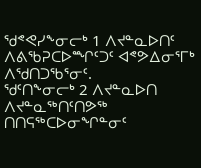ᖁᕝᕙᓯᖕᓂᓕᒃ 1 ᐱᔪᓐᓇᐅᑎᑦ ᐱᕕᖃᕈᑕᐅᙱᑦᑐᑦ ᐊᕝᕗᐃᓂᕐᒥᒃ ᐱᖁᑎᑐᖃᕐᓂᑦ.
ᖁᑦᑎᖕᓂᓕᒃ 2 ᐱᔪᓐᓇᐅᑎ ᐱᔪᓐᓇᖅᑎᑦᑎᕗᖅ ᑎᑎᕋᖅᑕᐅᓂᖏᓐᓂᑦ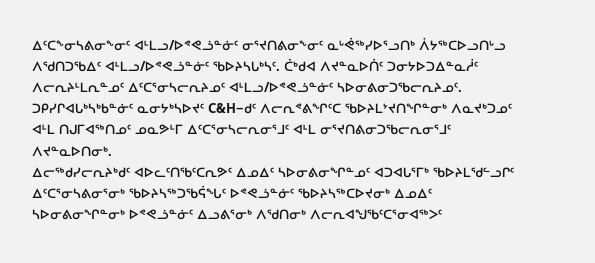ᐃᑦᑕᖕᓂᓴᕕᓂᖕᓂᑦ ᐊᒻᒪᓗ/ᐅᕝᕙᓘᓐᓃᑦ ᓂᕐᔪᑎᕕᓂᖕᓂᑦ ᓇᒡᕚᖅᓯᐅᕐᓗᑎᒃ ᐲᔭᖅᑕᐅᓗᑎᒡᓗ ᐱᖁᑎᑐᖃᐃᑦ ᐊᒻᒪᓗ/ᐅᕝᕙᓘᓐᓃᑦ ᖃᐅᔨᓴᒐᒃᓴᑦ. ᑖᒃᑯᐊ ᐱᔪᓐᓇᐅᑏᑦ ᑐᓂᔭᐅᑐᐃᓐᓇᓲᑦ ᐱᓕᕆᔨᒻᒪᕆᓐᓄᑦ ᐃᑦᑕᕐᓂᓴᓕᕆᔨᓄᑦ ᐊᒻᒪᓗ/ᐅᕝᕙᓘᓐᓃᑦ ᓴᐅᓂᕕᓂᑐᖃᓕᕆᔨᓄᑦ.
ᑐᑭᓯᒋᐊᒐᒃᓴᒃᑲᓐᓃᑦ ᓇᓂᔭᒃᓴᐅᔪᑦ C&H−ᑯᑦ ᐱᓕᕆᕝᕕᖏᑦᑕ ᖃᐅᔨᒪᔾᔪᑎᖏᓐᓂᒃ ᐱᓇᔪᒃᑐᓄᑦ ᐊᒻᒪ ᑎᒍᒥᐊᖅᑎᓄᑦ ᓄᓇᕗᒻᒥ ᐃᑦᑕᕐᓂᓴᓕᕆᓂᕐᒧᑦ ᐊᒻᒪ ᓂᕐᔪᑎᕕᓂᑐᖃᓕᕆᓂᕐᒧᑦ ᐱᔪᓐᓇᐅᑎᓂᒃ.
ᐃᓕᖅᑯᓯᓕᕆᔨᒃᑯᑦ ᐊᐅᓚᑦᑎᖃᑦᑕᕆᕗᑦ ᐃᓄᐃᑦ ᓴᐅᓂᕕᓂᖏᓐᓄᑦ ᐊᑐᐊᒐᕐᒥᒃ ᖃᐅᔨᒪᖁᓪᓗᒋᑦ ᐃᑦᑕᕐᓂᓴᕕᓂᕐᓂᒃ ᖃᐅᔨᓴᖅᑐᖃᕌᖓᑦ ᐅᕝᕙᓘᓐᓃᑦ ᖃᐅᔨᓴᖅᑕᐅᔪᓂᒃ ᐃᓄᐃᑦ ᓴᐅᓂᕕᓂᖏᓐᓂᒃ ᐅᕝᕙᓘᓐᓃᑦ ᐃᓗᕕᕐᓂᒃ ᐱᖁᑎᓂᒃ ᐱᓕᕆᐊᖑᖃᑦᑕᕐᓂᐊᖅᐳᑦ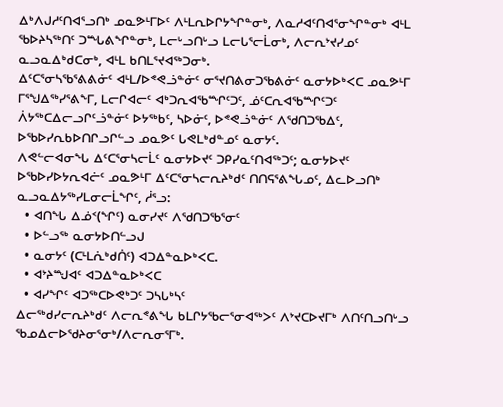ᐃᒃᐱᒍᓱᑦᑎᐊᕐᓗᑎᒃ ᓄᓇᕗᒻᒥᐅᑦ ᐱᒻᒪᕆᐅᒋᔭᖏᓐᓂᒃ, ᐱᓇᓱᐊᑦᑎᐊᕐᓂᖏᓐᓂᒃ ᐊᒻᒪ ᖃᐅᔨᓴᖅᑎᑦ ᑐᙵᕕᖏᓐᓂᒃ, ᒪᓕᒡᓗᑎᒡᓗ ᒪᓕᒐᕐᓕᒫᓂᒃ, ᐱᓕᕆᔾᔪᓯᓄᑦ ᓇᓗᓇᐃᒃᑯᑕᓂᒃ, ᐊᒻᒪ ᑲᑎᒪᕐᔪᐊᖅᑐᓂᒃ.
ᐃᑦᑕᕐᓂᓴᖃᕐᕕᕕᓃᑦ ᐊᒻᒪ/ᐅᕝᕙᓘᓐᓃᑦ ᓂᕐᔪᑎᕕᓂᑐᖃᕕᓃᑦ ᓇᓂᔭᐅᒃᐸᑕ ᓄᓇᕗᒻᒥ ᒥᕐᖑᐃᖅᓯᕐᕕᖕᒥ, ᒪᓕᒋᐊᓕᑦ ᐊᒃᑐᕆᐊᖃᙱᑦᑐᑦ, ᓅᑦᑕᕆᐊᖃᙱᑦᑐᑦ ᐲᔭᖅᑕᐃᓕᓗᒋᑦᓘᓐᓃᑦ ᐅᔭᖅᑲᑦ, ᓴᐅᓃᑦ, ᐅᕝᕙᓘᓐᓃᑦ ᐱᖁᑎᑐᖃᐃᑦ, ᐅᖃᐅᓯᕆᑲᐅᑎᒋᓗᒋᓪᓗ ᓄᓇᕗᑦ ᒐᕙᒪᒃᑯᓐᓄᑦ ᓇᓂᔭᑦ.
ᐱᕙᓪᓕᐊᓂᖓ ᐃᑦᑕᕐᓂᓴᓕᒫᑦ ᓇᓂᔭᐅᔪᑦ ᑐᑭᓯᓇᑦᑎᐊᖅᑐᑦ; ᓇᓂᔭᐅᔪᑦ ᐅᖃᐅᓯᐅᔭᕆᐊᓖᑦ ᓄᓇᕗᒻᒥ ᐃᑦᑕᕐᓂᓴᓕᕆᔨᒃᑯᑦ ᑎᑎᕋᕐᕕᖓᓄᑦ, ᐃᓚᐅᓗᑎᒃ ᓇᓗᓇᐃᔭᖅᓯᒪᓂᓕᒫᖏᑦ, ᓲᕐᓗ:
  • ᐊᑎᖓ ᐃᓅᑉ(ᖏᑦ) ᓇᓂᓯᔪᑦ ᐱᖁᑎᑐᖃᕐᓂᑦ
  • ᐅᓪᓗᖅ ᓇᓂᔭᐅᑎᓪᓗᒍ
  • ᓇᓂᔭᑦ (ᑕᒻᒪᕇᒃᑯᑏᑦ) ᐊᑐᐃᓐᓇᐅᒃᐸᑕ.
  • ᐊᔾᔨᙳᐊᑦ ᐊᑐᐃᓐᓇᐅᒃᐸᑕ
  • ᐊᓯᖏᑦ ᐊᑐᖅᑕᐅᕙᒃᑐᑦ ᑐᓴᒐᒃᓴᑦ
ᐃᓕᖅᑯᓯᓕᕆᔨᒃᑯᑦ ᐱᓕᕆᕝᕕᖓ ᑲᒪᒋᔭᖃᓕᕐᓂᐊᖅᐳᑦ ᐱᔾᔪᑕᐅᔪᒥᒃ ᐱᑎᑦᑎᓗᑎᒡᓗ ᖃᓄᐃᓕᐅᖁᔨᓂᕐᓂᒃ/ᐱᓕᕆᓂᕐᒥᒃ.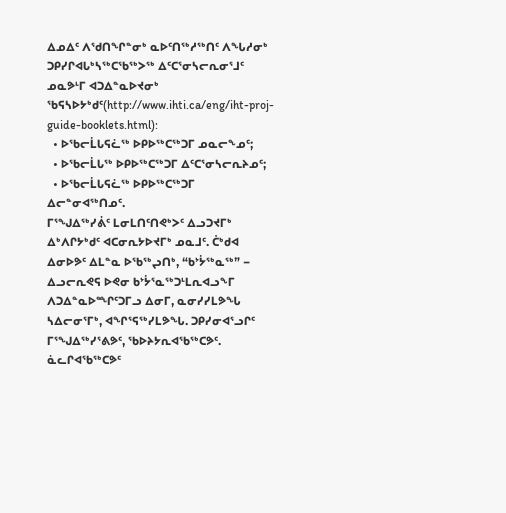ᐃᓄᐃᑦ ᐱᖁᑎᖏᓐᓂᒃ ᓇᐅᑦᑎᖅᓱᖅᑎᑦ ᐱᖓᓱᓂᒃ ᑐᑭᓯᒋᐊᒐᒃᓴᖅᑕᖃᖅᐳᖅ ᐃᑦᑕᕐᓂᓴᓕᕆᓂᕐᒧᑦ ᓄᓇᕗᒻᒥ ᐊᑐᐃᓐᓇᐅᔪᓂᒃ ᖃᕋᓴᐅᔭᒃᑯᑦ(http://www.ihti.ca/eng/iht-proj-guide-booklets.html):
  • ᐅᖃᓕᒫᒐᕋᓛᖅ ᐅᑭᐅᖅᑕᖅᑐᒥ ᓄᓇᓕᖕᓄᑦ;
  • ᐅᖃᓕᒫᒐᖅ ᐅᑭᐅᖅᑕᖅᑐᒥ ᐃᑦᑕᕐᓂᓴᓕᕆᔨᓄᑦ;
  • ᐅᖃᓕᒫᒐᕋᓛᖅ ᐅᑭᐅᖅᑕᖅᑐᒥ ᐃᓕᓐᓂᐊᖅᑎᓄᑦ.
ᒥᕐᖑᐃᖅᓯᕖᑦ ᒪᓂᒪᑎᑦᑎᕙᒃᐳᑦ ᐃᓗᑐᔪᒥᒃ ᐃᒃᐱᒋᔭᒃᑯᑦ ᐊᑕᓂᕆᔭᐅᔪᒥᒃ ᓄᓇᒧᑦ. ᑖᒃᑯᐊ ᐃᓂᐅᕗᑦ ᐃᒪᓐᓇ ᐅᖃᖅᖢᑎᒃ, “ᑲᔾᔮᖅᓇᖅ” − ᐃᓗᓕᕆᕙᕋ ᐅᕙᓂ ᑲᔾᔮᕐᓇᖅᑐᒻᒪᕆᐊᓗᖕᒥ ᐱᑐᐃᓐᓇᐅᙱᑦᑐᒥᓗ ᐃᓂᒥ, ᓇᓂᓯᓯᒪᕗᖓ ᓴᐃᓕᓂᕐᒥᒃ, ᐊᖏᕐᕋᖅᓯᒪᕗᖓ. ᑐᑭᓯᓂᐊᕐᓗᒋᑦ ᒥᕐᖑᐃᖅᓯᕐᕕᕗᑦ, ᖃᐅᔨᔭᕆᐊᖃᖅᑕᕗᑦ.
ᓈᓚᒋᐊᖃᖅᑕᕗᑦ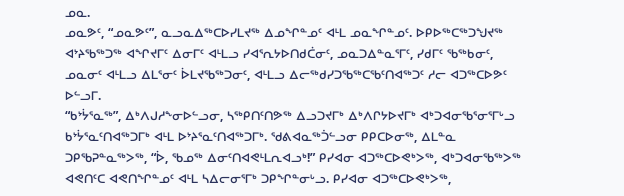ᓄᓇ.
ᓄᓇᕗᑦ, “ᓄᓇᕗᑦ”, ᓇᓗᓇᐃᖅᑕᐅᓯᒪᔪᖅ ᐃᓄᖏᓐᓄᑦ ᐊᒻᒪ ᓄᓇᖏᓐᓄᑦ. ᐅᑭᐅᖅᑕᖅᑐᖑᔪᖅ ᐊᔾᔨᖃᖅᑐᖅ ᐊᖏᔪᒥᑦ ᐃᓂᒥᑦ ᐊᒻᒪᓗ ᓯᐊᕐᕆᔭᐅᑎᑯᑖᓂᑦ, ᓄᓇᑐᐃᓐᓇᕐᒥᑦ, ᓯᑯᒥᑦ ᖃᖅᑲᓂᑦ, ᓄᓇᓂᑦ ᐊᒻᒪᓗ ᐃᒪᕐᓂᑦ ᐆᒪᔪᖃᖅᑐᓂᑦ, ᐊᒻᒪᓗ ᐃᓕᖅᑯᓯᑐᖃᖅᑕᖃᑦᑎᐊᖅᑐᑦ ᓱᓕ ᐊᑐᖅᑕᐅᕗᑦ ᐅᓪᓗᒥ.
“ᑲᔾᔮᕐᓇᖅ”, ᐃᒃᐱᒍᓱᖕᓂᐅᓪᓗᓂ, ᓴᖅᑭᑎᑦᑎᕗᖅ ᐃᓗᑐᔪᒥᒃ ᐃᒃᐱᒋᔭᐅᔪᒥᒃ ᐊᒃᑐᐊᓂᖃᕐᓂᕐᒥᒡᓗ ᑲᔾᔮᕐᓇᑦᑎᐊᖅᑐᒥᒃ ᐊᒻᒪ ᐅᔾᔨᕐᓇᑦᑎᐊᖅᑐᒥᒃ. ᖁᕕᐊᓇᖅᑑᓪᓗᓂ ᑭᑭᑕᐅᓂᖅ, ᐃᒪᓐᓇ ᑐᑭᖃᕈᓐᓇᖅᐳᖅ, “ᐆ, ᖃᓄᖅ ᐃᓂᑦᑎᐊᕙᒻᒪᕆᐊᓗᒃ!” ᑭᓯᐊᓂ ᐊᑐᖅᑕᐅᕙᒃᐳᖅ, ᐊᒃᑐᐊᓂᖃᖅᐳᖅ ᐊᕙᑎᑦᑕ ᐊᕙᑎᖏᓐᓄᑦ ᐊᒻᒪ ᓴᐃᓕᓂᕐᒥᒃ ᑐᑭᖏᓐᓂᒡᓗ. ᑭᓯᐊᓂ ᐊᑐᖅᑕᐅᕙᒃᐳᖅ,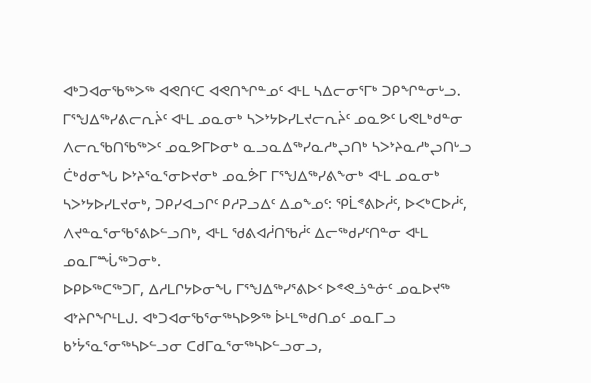ᐊᒃᑐᐊᓂᖃᖅᐳᖅ ᐊᕙᑎᑦᑕ ᐊᕙᑎᖏᓐᓄᑦ ᐊᒻᒪ ᓴᐃᓕᓂᕐᒥᒃ ᑐᑭᖏᓐᓂᒡᓗ.
ᒥᕐᖑᐃᖅᓯᕕᓕᕆᔩᑦ ᐊᒻᒪ ᓄᓇᓂᒃ ᓴᐳᔾᔭᐅᓯᒪᔪᓕᕆᔩᑦ ᓄᓇᕗᑦ ᒐᕙᒪᒃᑯᓐᓂ ᐱᓕᕆᖃᑎᖃᖅᐳᑦ ᓄᓇᕗᒥᐅᓂᒃ ᓇᓗᓇᐃᖅᓯᓇᓱᒃᖢᑎᒃ ᓴᐳᔾᔨᓇᓱᒃᖢᑎᒡᓗ ᑖᒃᑯᓂᖓ ᐅᔾᔨᕐᓇᕐᓂᐅᔪᓂᒃ ᓄᓇᕘᒥ ᒥᕐᖑᐃᖅᓯᕕᖕᓂᒃ ᐊᒻᒪ ᓄᓇᓂᒃ ᓴᐳᔾᔭᐅᓯᒪᔪᓂᒃ, ᑐᑭᓯᐊᓗᒋᑦ ᑭᓱᕈᓗᐃᑦ ᐃᓄᖕᓄᑦ: ᕿᒫᕝᕕᐅᓲᑦ, ᐅᐸᒃᑕᐅᓲᑦ, ᐱᔪᓐᓇᕐᓂᖃᕐᕕᐅᓪᓗᑎᒃ, ᐊᒻᒪ ᖁᕕᐊᓲᑎᖃᓲᑦ ᐃᓕᖅᑯᓯᑦᑎᓐᓂ ᐊᒻᒪ ᓄᓇᒥᙶᖅᑐᓂᒃ.
ᐅᑭᐅᖅᑕᖅᑐᒥ, ᐃᓱᒪᒋᔭᐅᓂᖓ ᒥᕐᖑᐃᖅᓯᕐᕕᐅᑉ ᐅᕝᕙᓘᓐᓃᑦ ᓄᓇᐅᔪᖅ ᐊᔾᔨᒋᖏᒻᒪᒍ. ᐊᒃᑐᐊᓂᖃᕐᓂᖅᓴᐅᕗᖅ ᐆᒻᒪᖅᑯᑎᓄᑦ ᓄᓇᒥᓗ ᑲᔾᔮᕐᓇᕐᓂᖅᓴᐅᓪᓗᓂ ᑕᑯᒥᓇᕐᓂᖅᓴᐅᓪᓗᓂᓗ,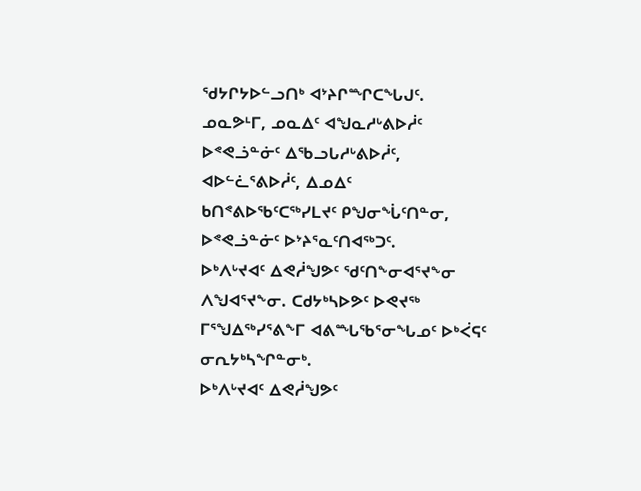ᖁᔭᒋᔭᐅᓪᓗᑎᒃ ᐊᔾᔨᒋᙱᑕᖓᒍᑦ. ᓄᓇᕗᒻᒥ, ᓄᓇᐃᑦ ᐊᖑᓇᓱᒡᕕᐅᓲᑦ ᐅᕝᕙᓘᓐᓃᑦ ᐃᖃᓗᒐᓱᒡᕕᐅᓲᑦ, ᐊᐅᓪᓛᕐᕕᐅᓲᑦ, ᐃᓄᐃᑦ ᑲᑎᕝᕕᐅᖃᑦᑕᖅᓯᒪᔪᑦ ᑭᖑᓂᖔᑦᑎᓐᓂ, ᐅᕝᕙᓘᓐᓃᑦ ᐅᔾᔨᕐᓇᑦᑎᐊᖅᑐᑦ.
ᐅᒃᐱᒡᔪᐊᑦ ᐃᕙᓲᖑᕗᑦ ᖁᑦᑎᖕᓂᐊᕐᔪᖕᓂ ᐱᖑᐊᕐᔪᖕᓂ. ᑕᑯᔭᒃᓴᐅᕗᑦ ᐅᕙᔪᖅ ᒥᕐᖑᐃᖅᓯᕐᕕᖕᒥ ᐊᕕᙵᖃᕐᓂᖓᓄᑦ ᐅᒃᐹᕋᑦ ᓂᕆᔭᒃᓴᖏᓐᓂᒃ.
ᐅᒃᐱᒡᔪᐊᑦ ᐃᕙᓲᖑᕗᑦ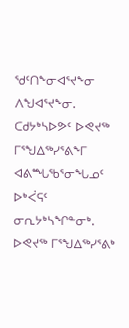ᖁᑦᑎᖕᓂᐊᕐᔪᖕᓂ ᐱᖑᐊᕐᔪᖕᓂ. ᑕᑯᔭᒃᓴᐅᕗᑦ ᐅᕙᔪᖅ ᒥᕐᖑᐃᖅᓯᕐᕕᖕᒥ ᐊᕕᙵᖃᕐᓂᖓᓄᑦ ᐅᒃᐹᕋᑦ ᓂᕆᔭᒃᓴᖏᓐᓂᒃ.
ᐅᕙᔪᖅ ᒥᕐᖑᐃᖅᓯᕐᕕᒃ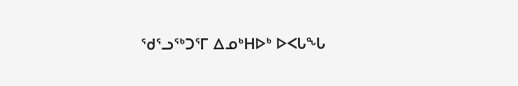ᖁᕐᓗᖅᑐᕐᒥ ᐃᓄᒃᕼᐅᒃ ᐅᐸᒐᖓ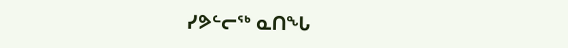ᓯᕗᓪᓕᖅ ᓇᑎᖓ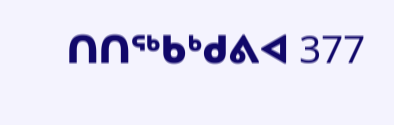ᑎᑎᖅᑲᒃᑯᕕᐊ 377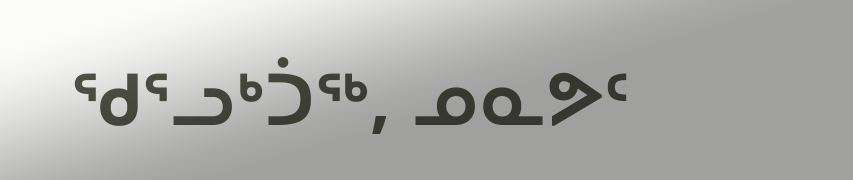ᖁᕐᓗᒃᑑᖅ, ᓄᓇᕗᑦ